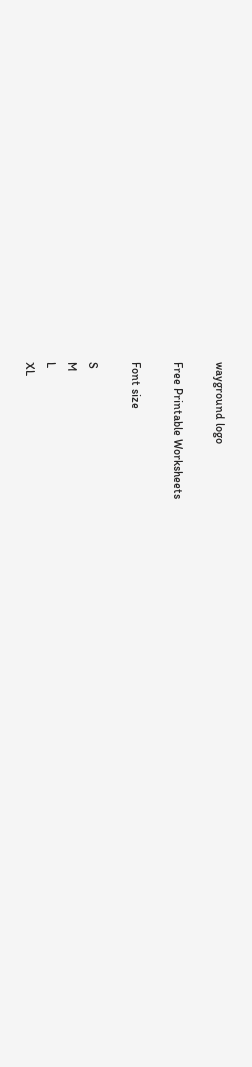wayground logo

Free Printable Worksheets

Font size

S
M
L
XL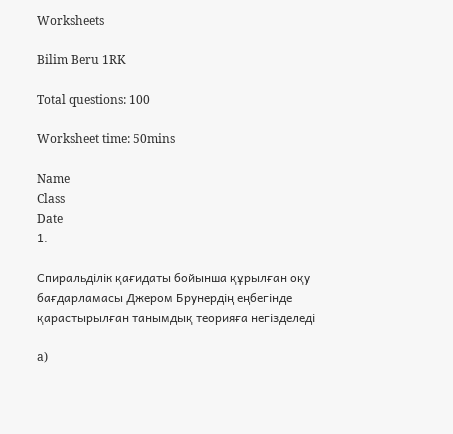Worksheets

Bilim Beru 1RK

Total questions: 100

Worksheet time: 50mins

Name
Class
Date
1.

Спиральділік қағидаты бойынша құрылған оқу бағдарламасы Джером Брунердің еңбегінде қарастырылған танымдық теорияға негізделеді

a)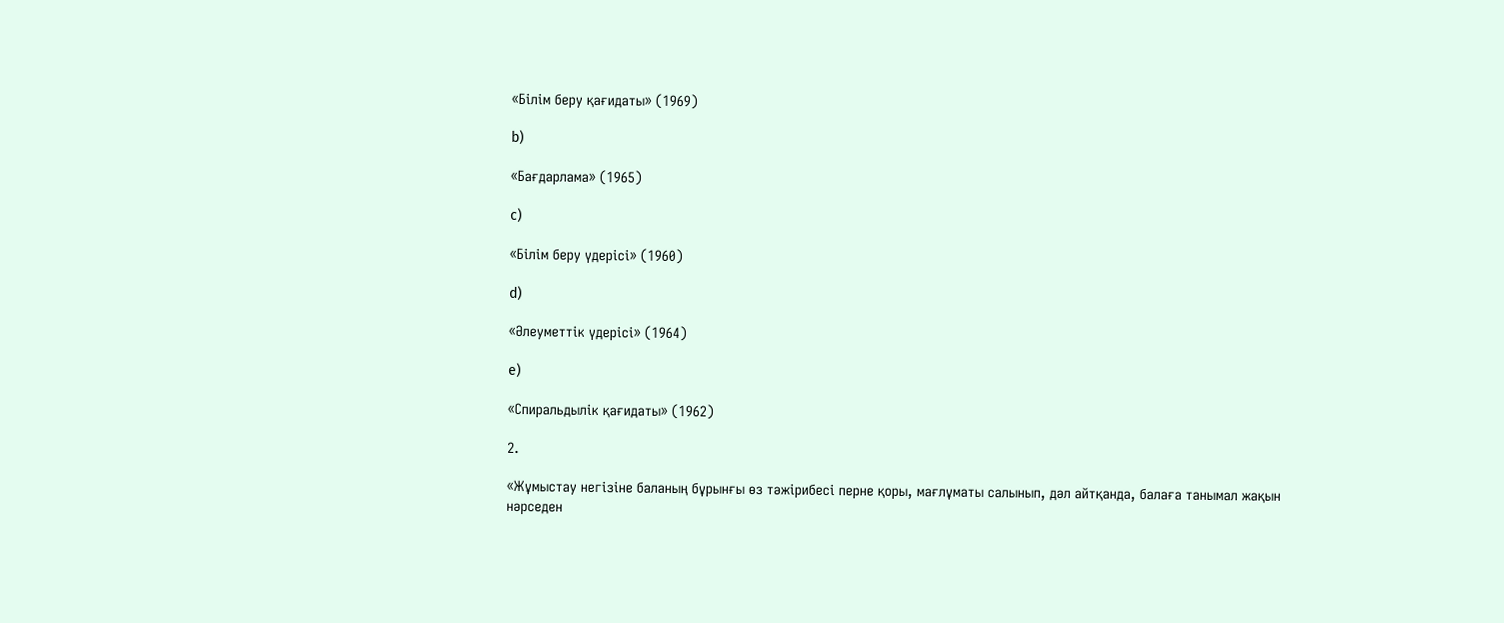«Білім беру қағидаты» (1969)

b)

«Бағдарлама» (1965)

c)

«Білім беру үдерісі» (1960)

d)

«Әлеуметтік үдерісі» (1964)

e)

«Спиральдылік қағидаты» (1962)

2.

«Жұмыстау негізіне баланың бұрынғы өз тәжірибесі перне қоры, мағлұматы салынып, дәл айтқанда, балаға танымал жақын нәрседен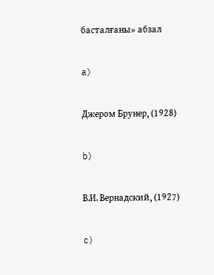басталғаны» абзал

a)

Джером Брунер, (1928)

b)

В.И. Вернадский, (1927)

c)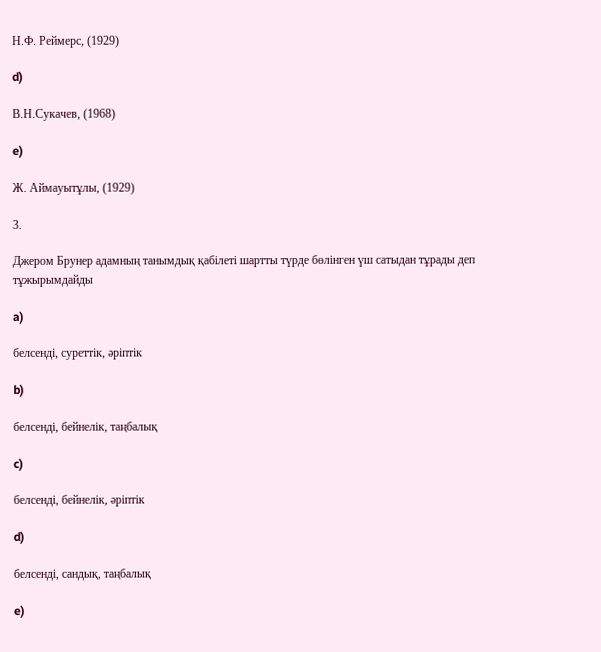Н.Ф. Реймерс, (1929)

d)

В.Н.Сукачев, (1968)

e)

Ж. Аймауытұлы, (1929)

3.

Джером Брунер адамның танымдық қабілеті шартты түрде бөлінген үш сатыдан тұрады деп тұжырымдайды

a)

белсенді, суреттік, әріптік

b)

белсенді, бейнелік, таңбалық

c)

белсенді, бейнелік, әріптік

d)

белсенді, сандық, таңбалық

e)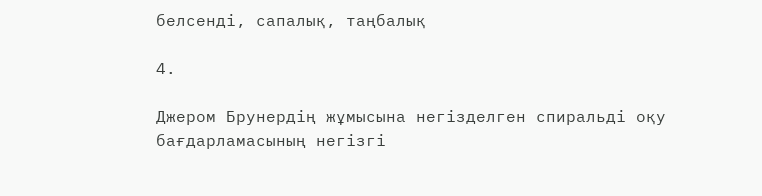белсенді, сапалық, таңбалық

4.

Джером Брунердің жұмысына негізделген спиральді оқу бағдарламасының негізгі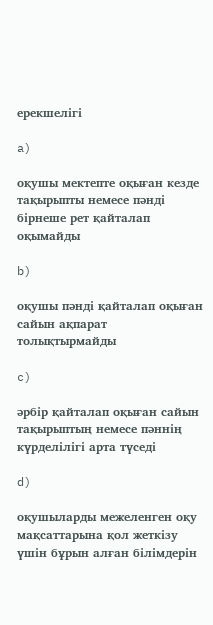ерекшелігі

a)

оқушы мектепте оқыған кезде тақырыпты немесе пәнді бірнеше рет қайталап оқымайды

b)

оқушы пәнді қайталап оқыған сайын ақпарат толықтырмайды

c)

әрбір қайталап оқыған сайын тақырыптың немесе пәннің күрделілігі арта түседі

d)

оқушыларды межеленген оқу мақсаттарына қол жеткізу үшін бұрын алған білімдерін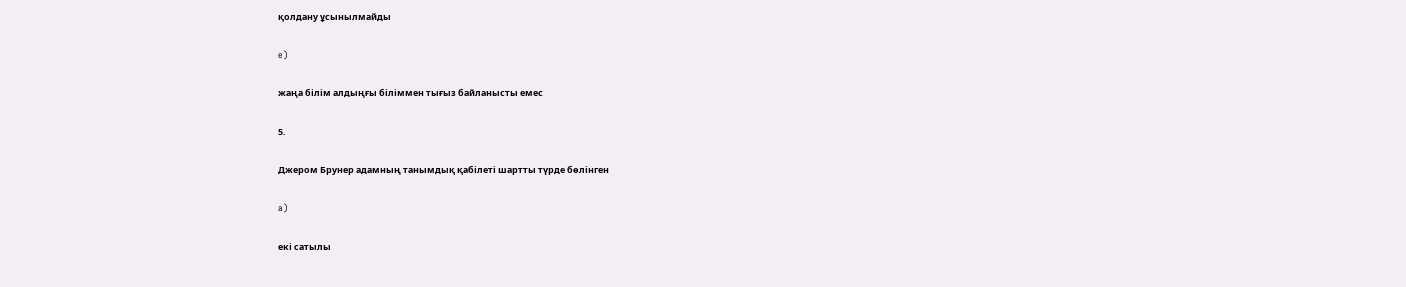қолдану ұсынылмайды

e)

жаңа білім алдыңғы біліммен тығыз байланысты емес

5.

Джером Брунер адамның танымдық қабілеті шартты түрде бөлінген

a)

екі сатылы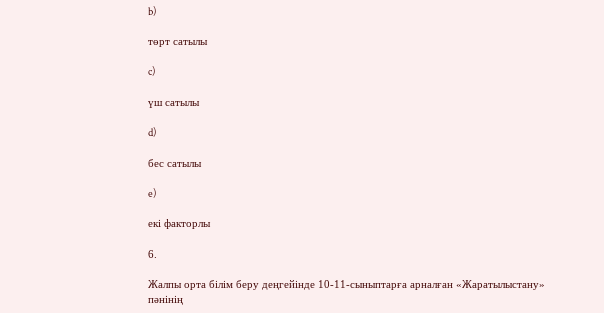b)

төрт сатылы

c)

үш сатылы

d)

бес сатылы

e)

екі факторлы

6.

Жалпы орта білім беру деңгейінде 10-11-сыныптарға арналған «Жаратылыстану» пәнінің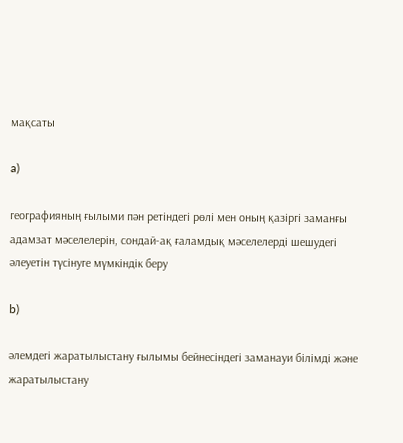мақсаты

a)

географияның ғылыми пән ретіндегі рөлі мен оның қазіргі заманғы адамзат мәселелерін, сондай-ақ ғаламдық мәселелерді шешудегі әлеуетін түсінуге мүмкіндік беру

b)

әлемдегі жаратылыстану ғылымы бейнесіндегі заманауи білімді және жаратылыстану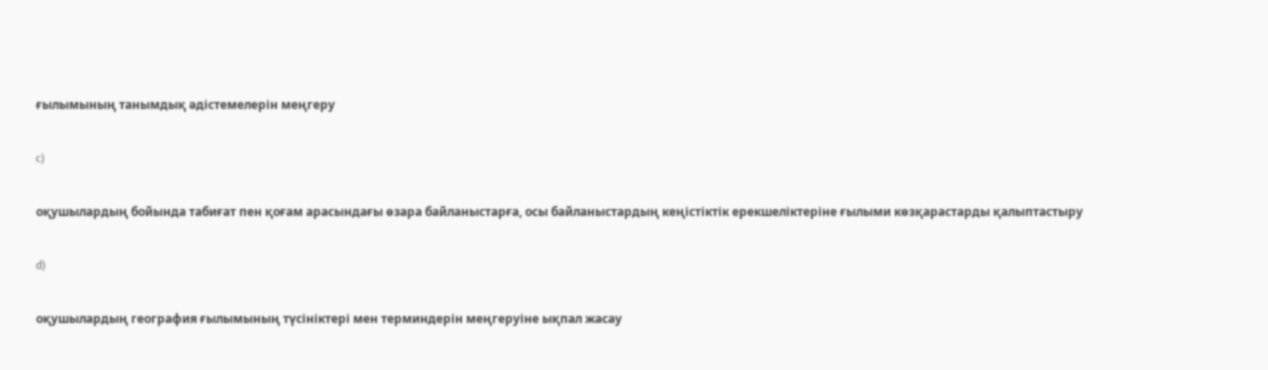ғылымының танымдық әдістемелерін меңгеру

c)

оқушылардың бойында табиғат пен қоғам арасындағы өзара байланыстарға, осы байланыстардың кеңістіктік ерекшеліктеріне ғылыми көзқарастарды қалыптастыру

d)

оқушылардың география ғылымының түсініктері мен терминдерін меңгеруіне ықпал жасау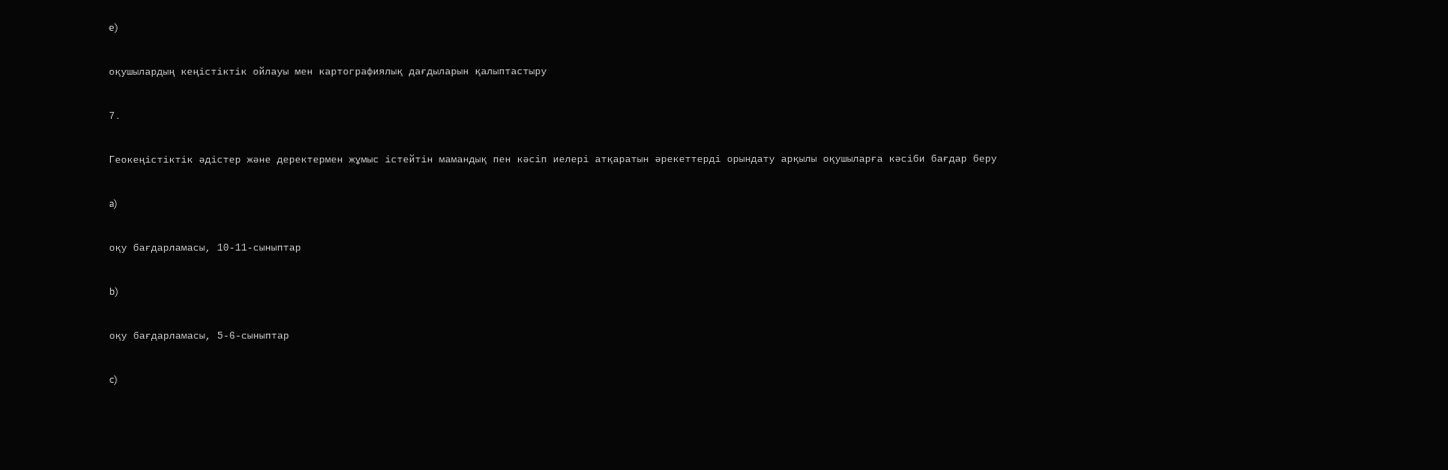e)

оқушылардың кеңістіктік ойлауы мен картографиялық дағдыларын қалыптастыру

7.

Геокеңістіктік әдістер және деректермен жұмыс істейтін мамандық пен кәсіп иелері атқаратын әрекеттерді орындату арқылы оқушыларға кәсіби бағдар беру

a)

оқу бағдарламасы, 10-11-сыныптар

b)

оқу бағдарламасы, 5-6-сыныптар

c)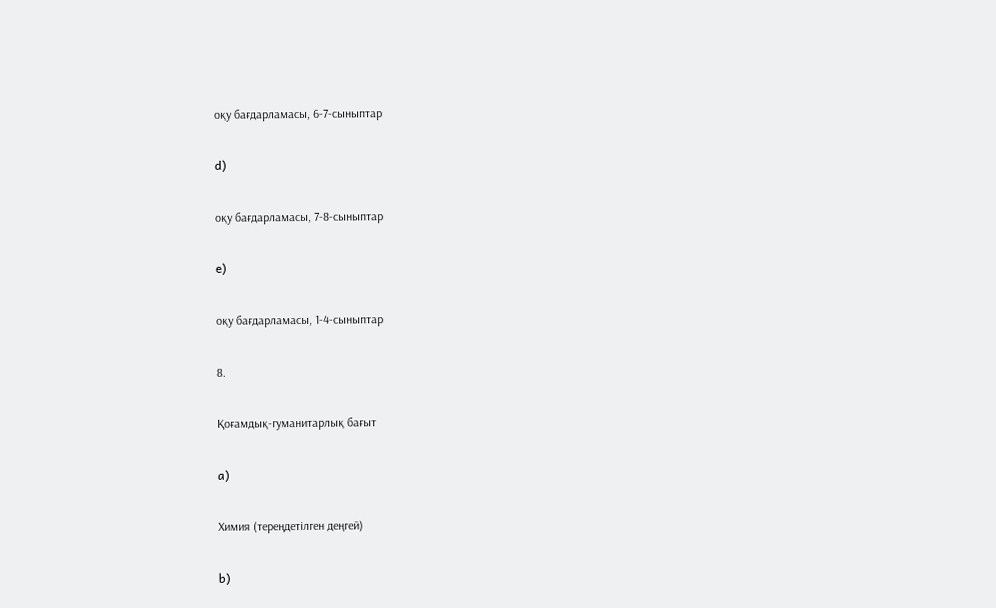оқу бағдарламасы, 6-7-сыныптар

d)

оқу бағдарламасы, 7-8-сыныптар

e)

оқу бағдарламасы, 1-4-сыныптар

8.

Қоғамдық-гуманитарлық бағыт

a)

Химия (тереңдетілген деңгей)

b)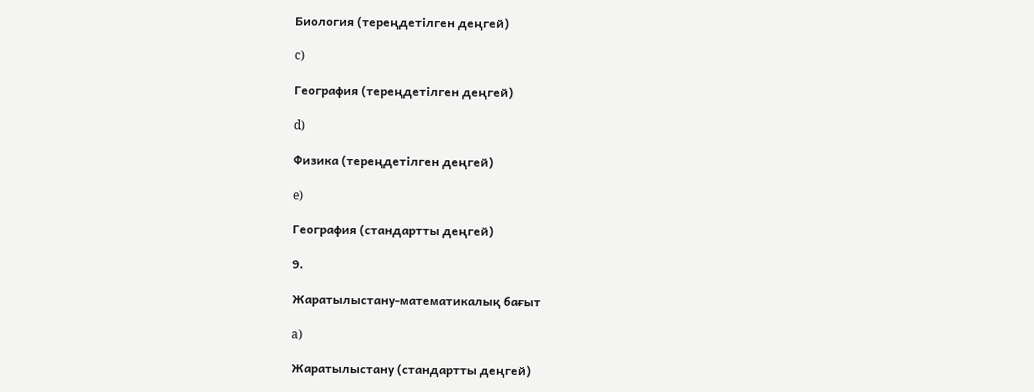Биология (тереңдетілген деңгей)

c)

География (тереңдетілген деңгей)

d)

Физика (тереңдетілген деңгей)

e)

География (стандартты деңгей)

9.

Жаратылыстану-математикалық бағыт

a)

Жаратылыстану (стандартты деңгей)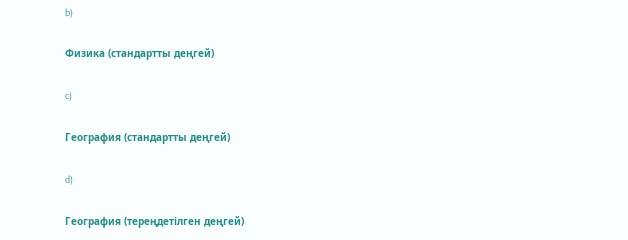b)

Физика (стандартты деңгей)

c)

География (стандартты деңгей)

d)

География (тереңдетілген деңгей)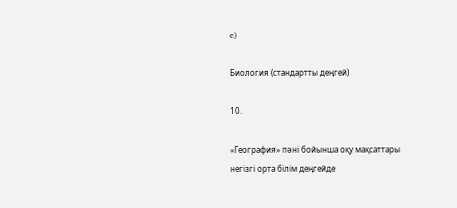e)

Биология (стандартты деңгей)

10.

«География» пәні бойынша оқу мақсаттары негізгі орта білім деңгейде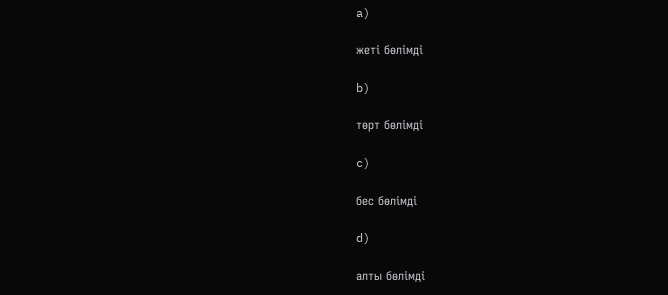a)

жеті бөлімді

b)

төрт бөлімді

c)

бес бөлімді

d)

алты бөлімді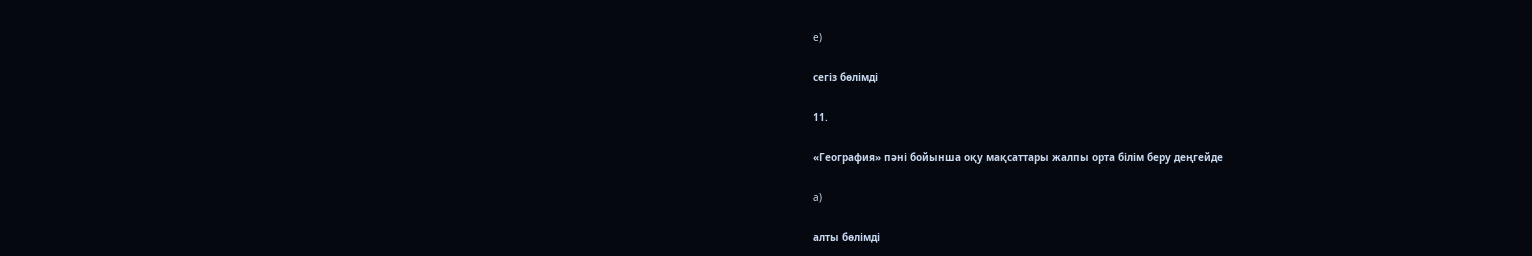e)

сегіз бөлімді

11.

«География» пәні бойынша оқу мақсаттары жалпы орта білім беру деңгейде

a)

алты бөлімді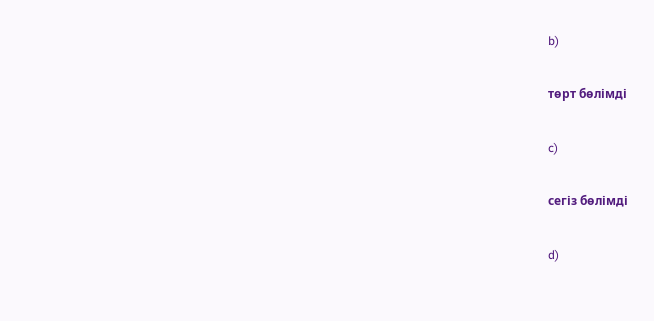b)

төрт бөлімді

c)

сегіз бөлімді

d)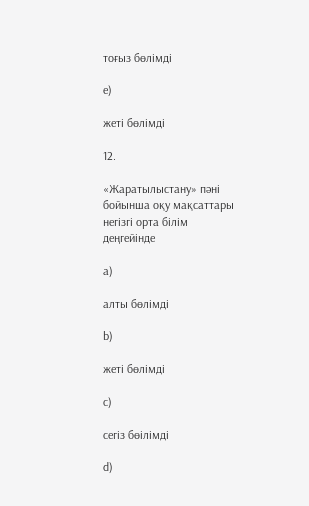тоғыз бөлімді

e)

жеті бөлімді

12.

«Жаратылыстану» пәні бойынша оқу мақсаттары негізгі орта білім деңгейінде

a)

алты бөлімді

b)

жеті бөлімді

c)

сегіз бөілімді

d)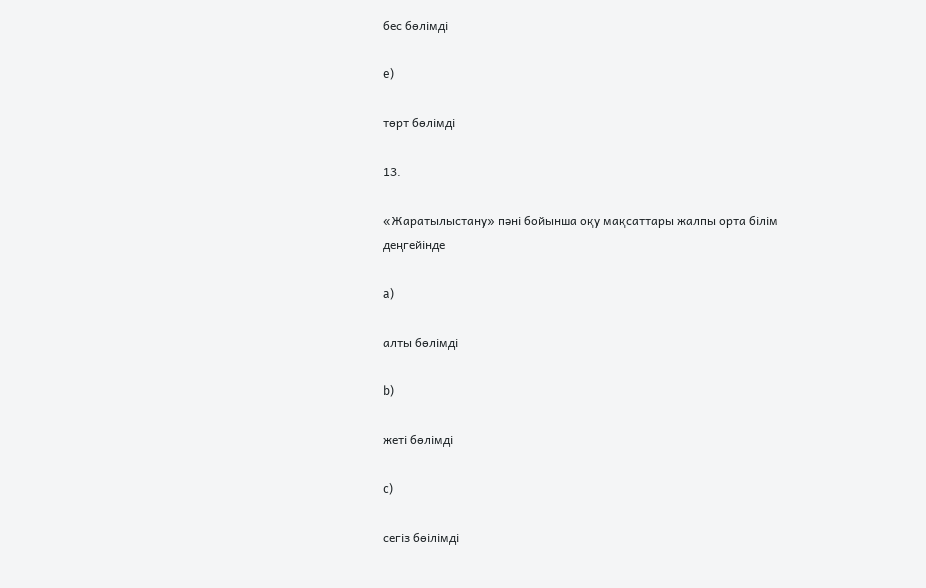бес бөлімді

e)

төрт бөлімді

13.

«Жаратылыстану» пәні бойынша оқу мақсаттары жалпы орта білім деңгейінде

a)

алты бөлімді

b)

жеті бөлімді

c)

сегіз бөілімді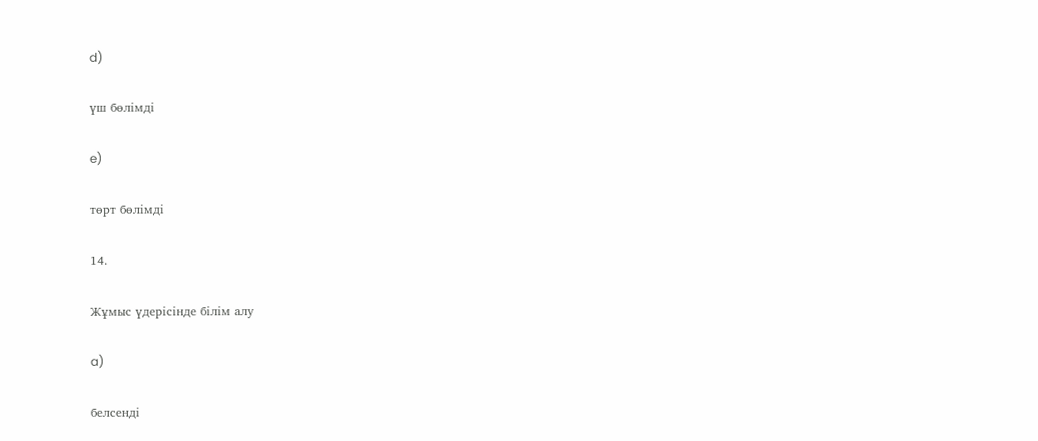d)

үш бөлімді

e)

төрт бөлімді

14.

Жұмыс үдерісінде білім алу

a)

белсенді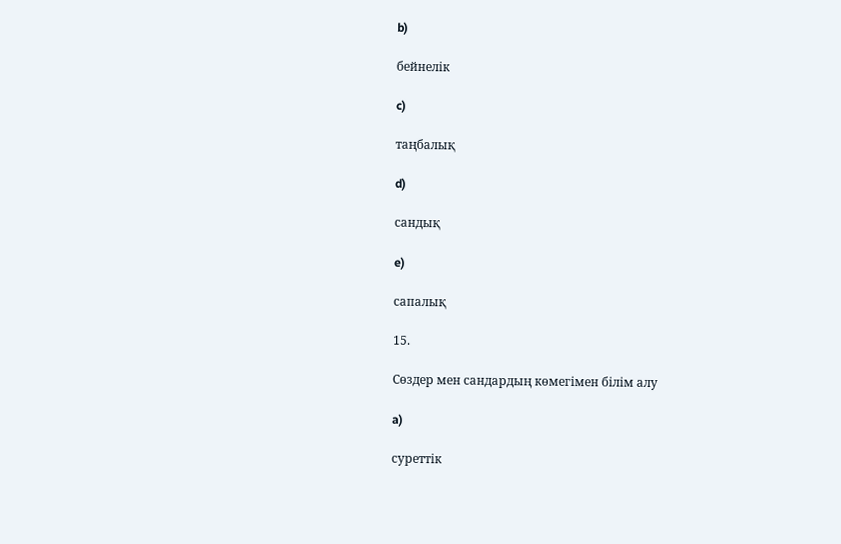b)

бейнелік

c)

таңбалық

d)

сандық

e)

сапалық

15.

Сөздер мен сандардың көмегімен білім алу

a)

суреттік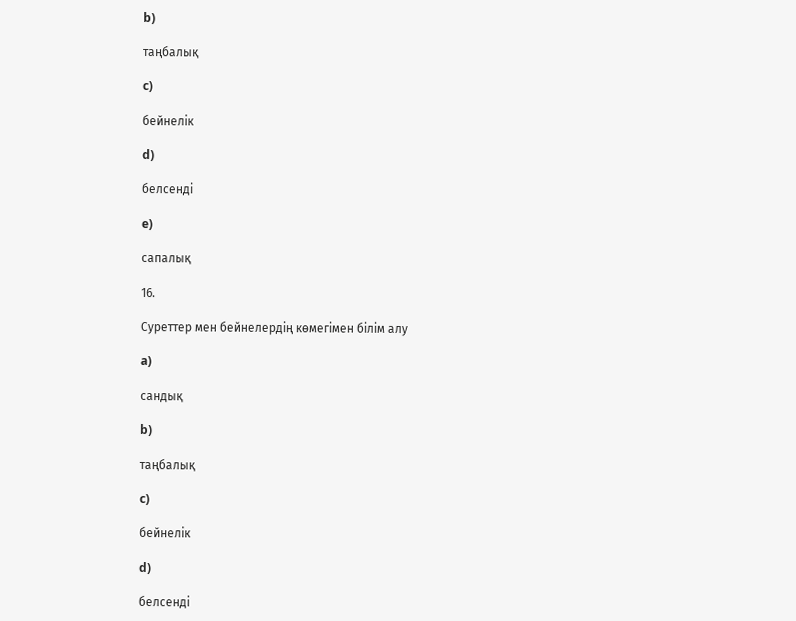b)

таңбалық

c)

бейнелік

d)

белсенді

e)

сапалық

16.

Суреттер мен бейнелердің көмегімен білім алу

a)

сандық

b)

таңбалық

c)

бейнелік

d)

белсенді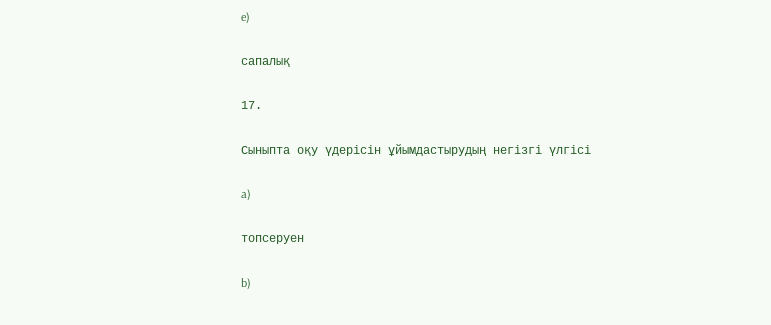e)

сапалық

17.

Сыныпта оқу үдерісін ұйымдастырудың негізгі үлгісі

a)

топсеруен

b)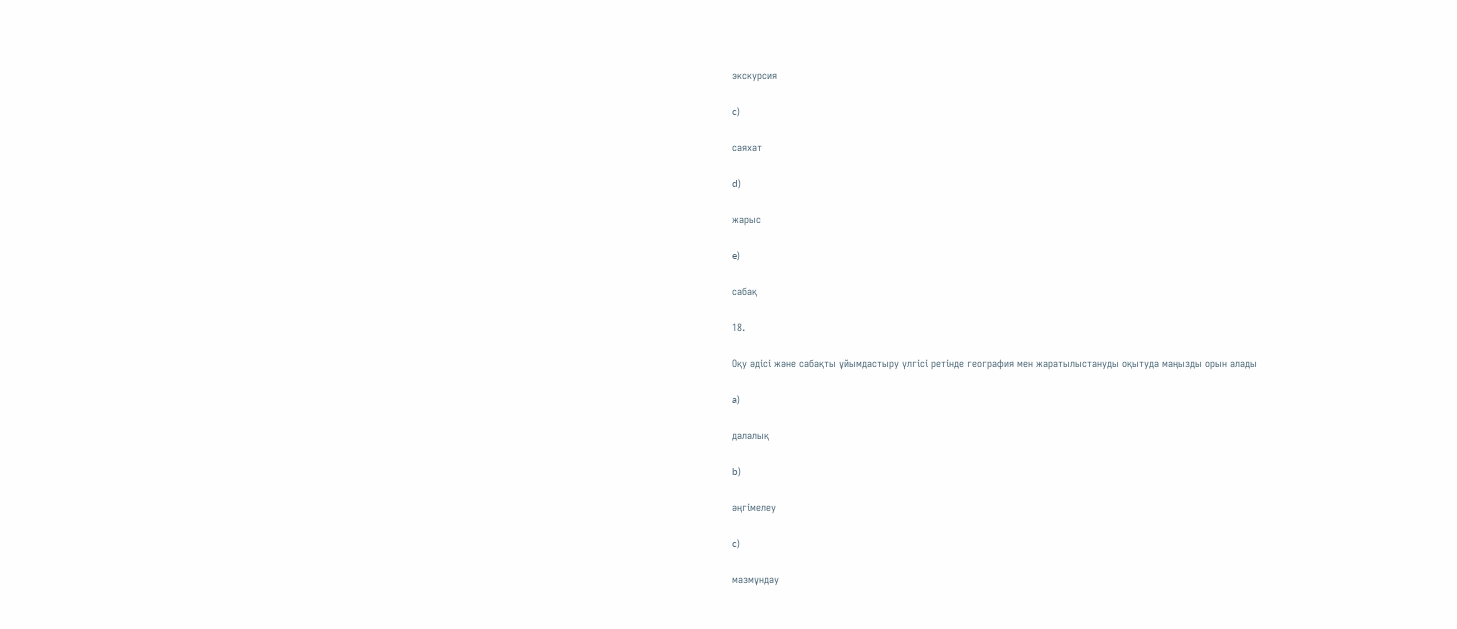экскурсия

c)

саяхат

d)

жарыс

e)

сабақ

18.

Оқу әдісі және сабақты ұйымдастыру үлгісі ретінде география мен жаратылыстануды оқытуда маңызды орын алады

a)

далалық

b)

әңгімелеу

c)

мазмұндау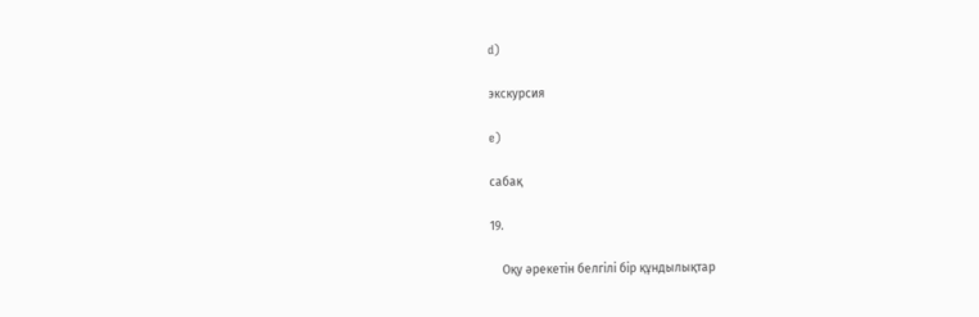d)

экскурсия

e)

сабақ

19.

    Оқу әрекетін белгілі бір құндылықтар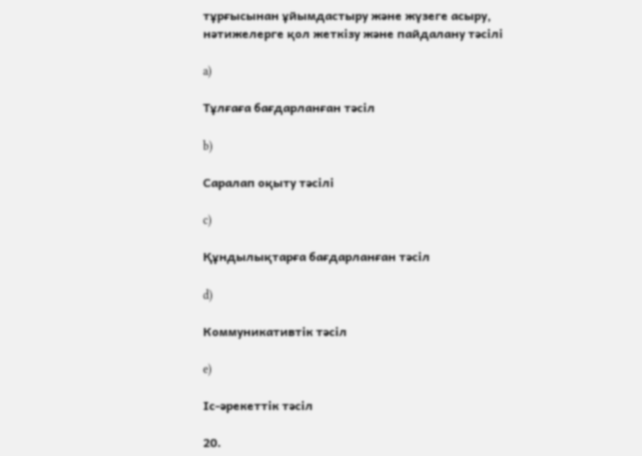тұрғысынан ұйымдастыру және жүзеге асыру, нәтижелерге қол жеткізу және пайдалану тәсілі

a)

Тұлғаға бағдарланған тәсіл

b)

Саралап оқыту тәсілі

c)

Құндылықтарға бағдарланған тәсіл

d)

Коммуникативтік тәсіл

e)

Іс-әрекеттік тәсіл

20.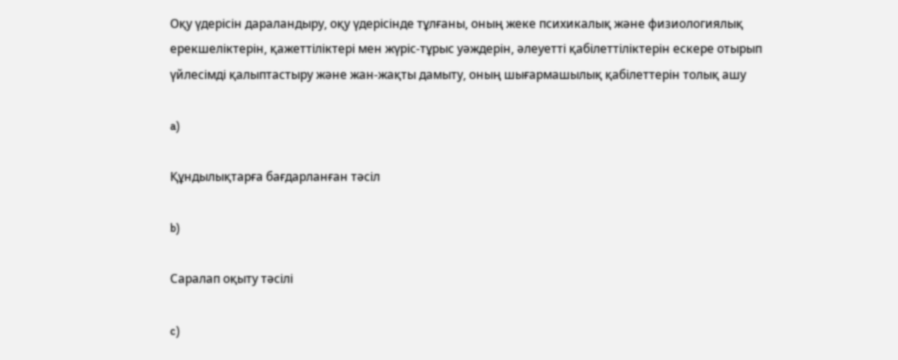Оқу үдерісін дараландыру, оқу үдерісінде тұлғаны, оның жеке психикалық және физиологиялық ерекшеліктерін, қажеттіліктері мен жүріс-тұрыс уәждерін, әлеуетті қабілеттіліктерін ескере отырып үйлесімді қалыптастыру және жан-жақты дамыту, оның шығармашылық қабілеттерін толық ашу

a)

Құндылықтарға бағдарланған тәсіл

b)

Саралап оқыту тәсілі

c)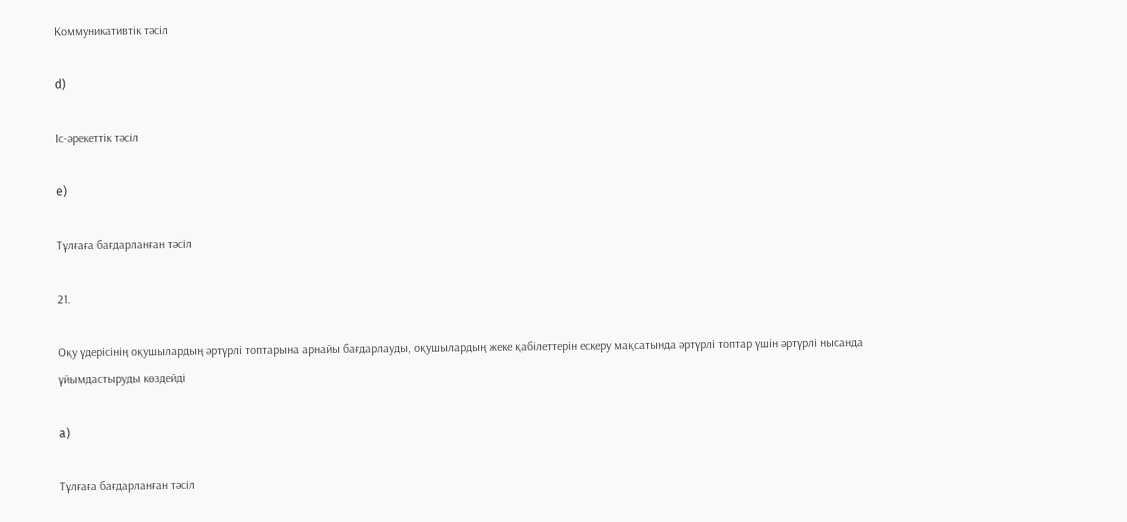Коммуникативтік тәсіл

d)

Іс-әрекеттік тәсіл

e)

Тұлғаға бағдарланған тәсіл

21.

Оқу үдерісінің оқушылардың әртүрлі топтарына арнайы бағдарлауды, оқушылардың жеке қабілеттерін ескеру мақсатында әртүрлі топтар үшін әртүрлі нысанда ұйымдастыруды көздейді

a)

Тұлғаға бағдарланған тәсіл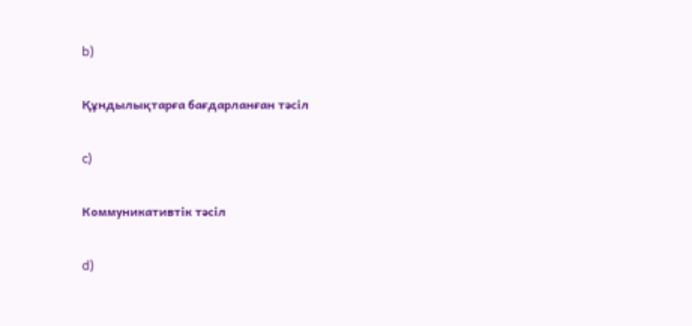b)

Құндылықтарға бағдарланған тәсіл

c)

Коммуникативтік тәсіл

d)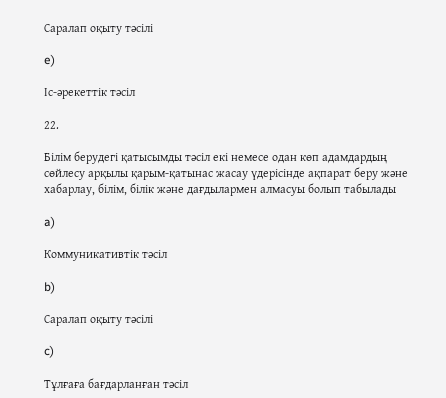Саралап оқыту тәсілі

e)

Іс-әрекеттік тәсіл

22.

Білім берудегі қатысымды тәсіл екі немесе одан көп адамдардың сөйлесу арқылы қарым-қатынас жасау үдерісінде ақпарат беру және хабарлау, білім, білік және дағдылармен алмасуы болып табылады

a)

Коммуникативтік тәсіл

b)

Саралап оқыту тәсілі

c)

Тұлғаға бағдарланған тәсіл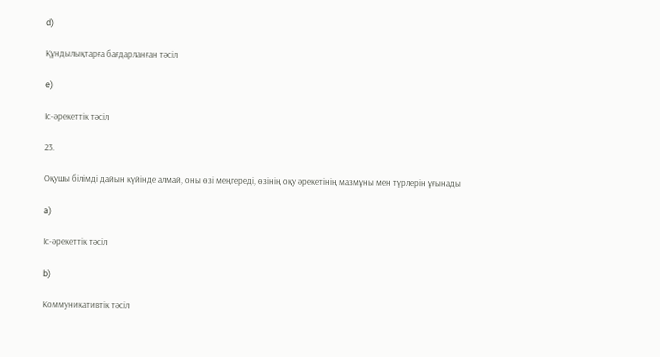d)

Құндылықтарға бағдарланған тәсіл

e)

Іс-әрекеттік тәсіл

23.

Оқушы білімді дайын күйінде алмай, оны өзі меңгереді, өзінің оқу әрекетінің мазмұны мен түрлерін ұғынады

a)

Іс-әрекеттік тәсіл

b)

Коммуникативтік тәсіл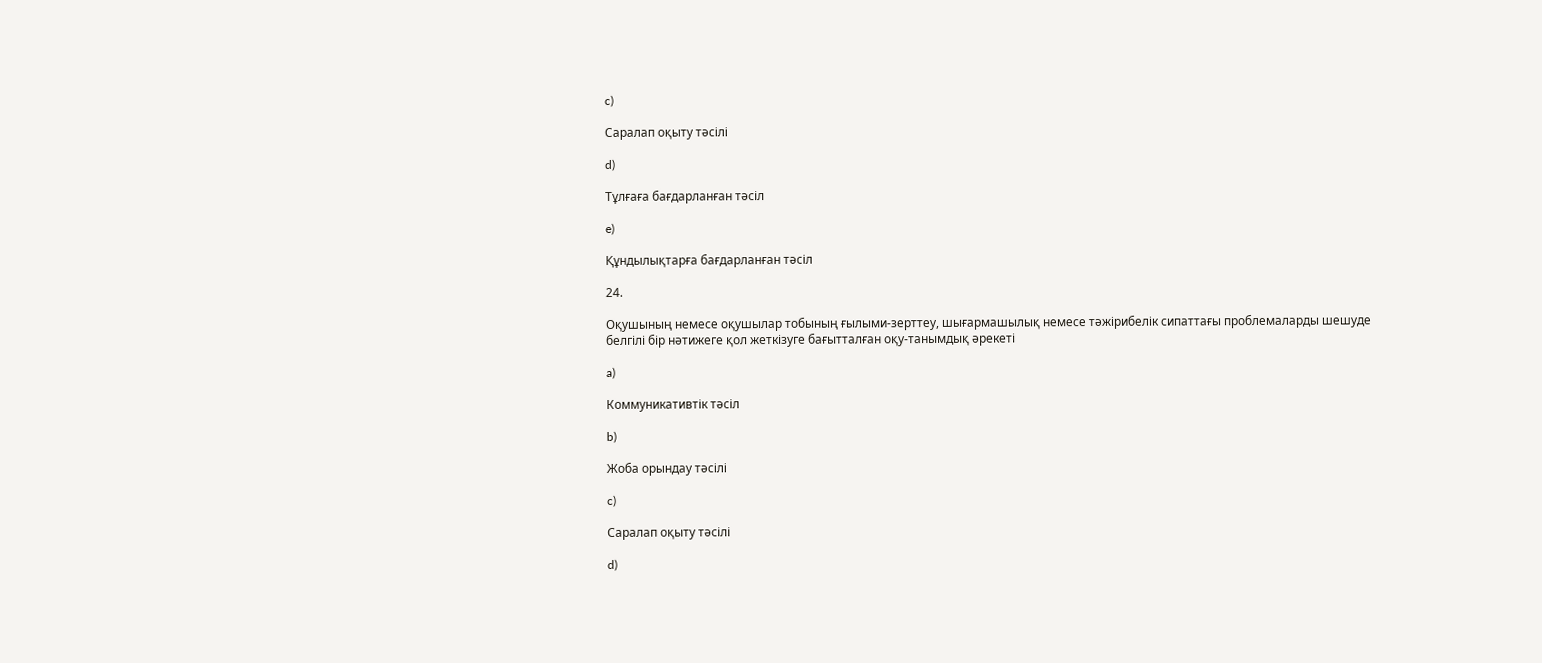c)

Саралап оқыту тәсілі

d)

Тұлғаға бағдарланған тәсіл

e)

Құндылықтарға бағдарланған тәсіл

24.

Оқушының немесе оқушылар тобының ғылыми-зерттеу, шығармашылық немесе тәжірибелік сипаттағы проблемаларды шешуде белгілі бір нәтижеге қол жеткізуге бағытталған оқу-танымдық әрекеті

a)

Коммуникативтік тәсіл

b)

Жоба орындау тәсілі

c)

Саралап оқыту тәсілі

d)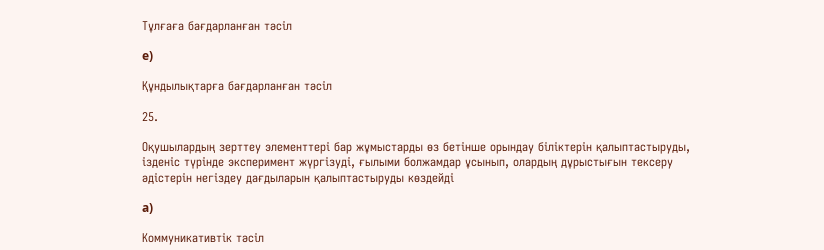Тұлғаға бағдарланған тәсіл

e)

Құндылықтарға бағдарланған тәсіл

25.

Оқушылардың зерттеу элементтері бар жұмыстарды өз бетінше орындау біліктерін қалыптастыруды, ізденіс түрінде эксперимент жүргізуді, ғылыми болжамдар ұсынып, олардың дұрыстығын тексеру әдістерін негіздеу дағдыларын қалыптастыруды көздейді

a)

Коммуникативтік тәсіл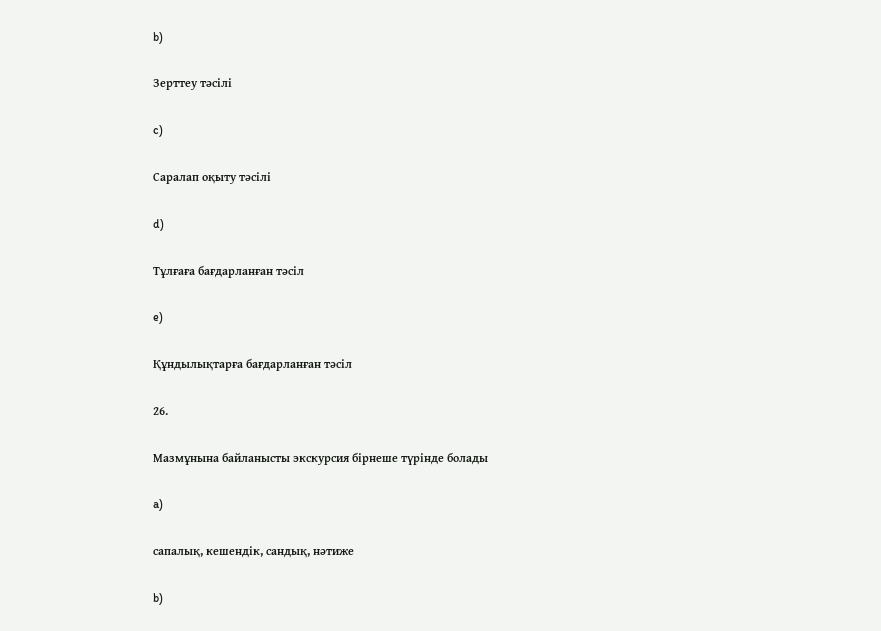b)

Зерттеу тәсілі

c)

Саралап оқыту тәсілі

d)

Тұлғаға бағдарланған тәсіл

e)

Құндылықтарға бағдарланған тәсіл

26.

Мазмұнына байланысты экскурсия бірнеше түрінде болады

a)

сапалық, кешендік, сандық, нәтиже

b)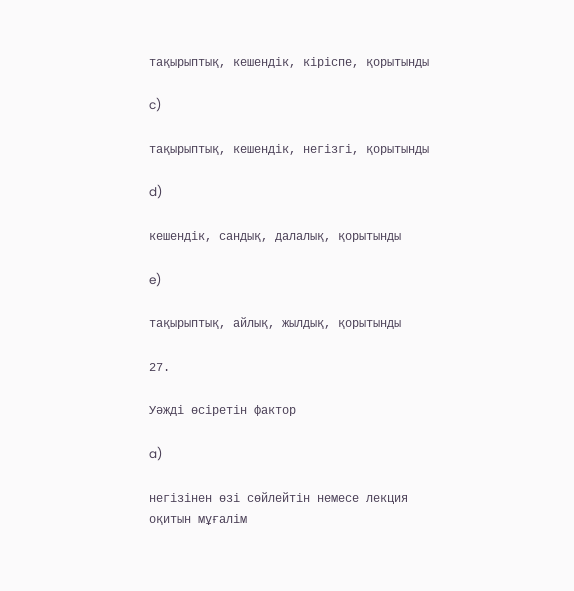тақырыптық, кешендік, кіріспе, қорытынды

c)

тақырыптық, кешендік, негізгі, қорытынды

d)

кешендік, сандық, далалық, қорытынды

e)

тақырыптық, айлық, жылдық, қорытынды

27.

Уәжді өсіретін фактор

a)

негізінен өзі сөйлейтін немесе лекция оқитын мұғалім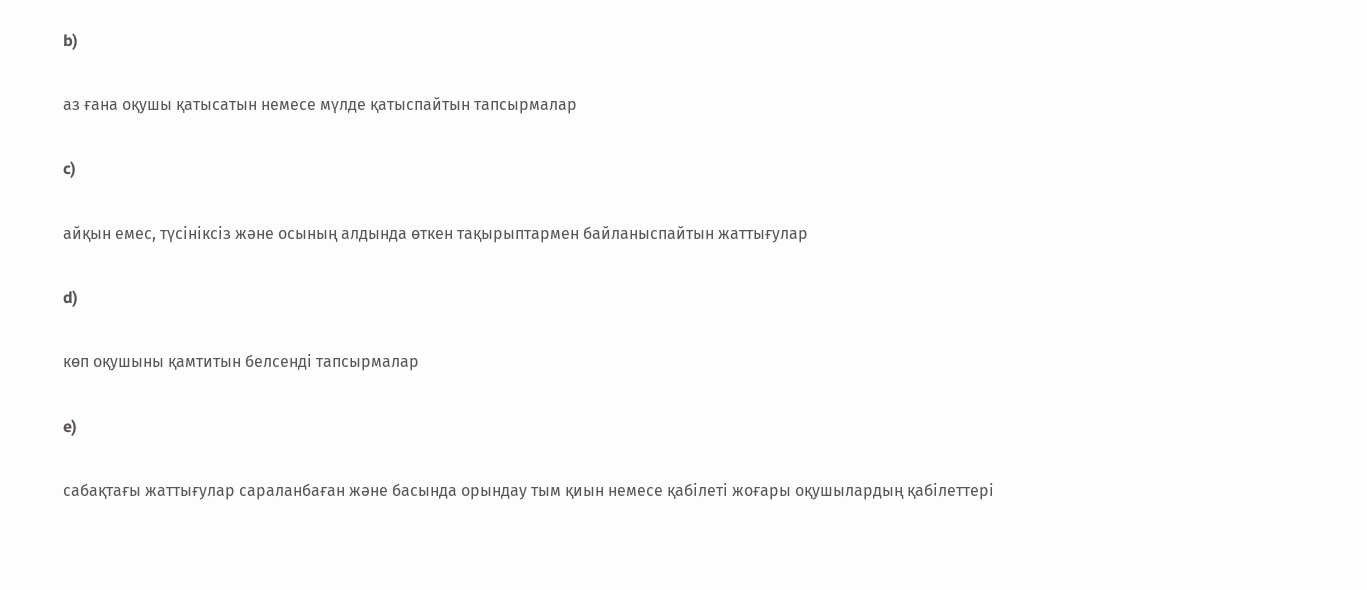b)

аз ғана оқушы қатысатын немесе мүлде қатыспайтын тапсырмалар

c)

айқын емес, түсініксіз және осының алдында өткен тақырыптармен байланыспайтын жаттығулар

d)

көп оқушыны қамтитын белсенді тапсырмалар

e)

сабақтағы жаттығулар сараланбаған және басында орындау тым қиын немесе қабілеті жоғары оқушылардың қабілеттері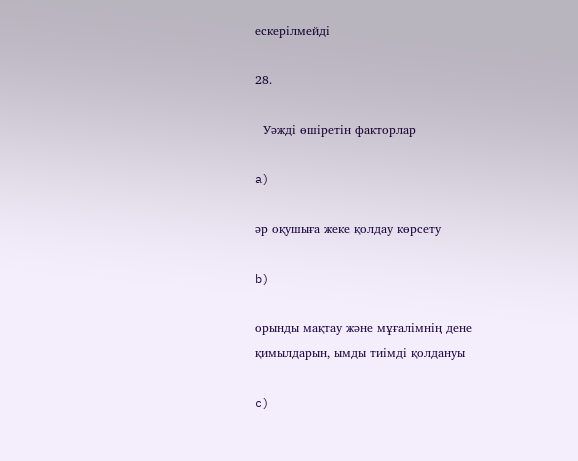ескерілмейді

28.

  Уәжді өшіретін факторлар

a)

әр оқушыға жеке қолдау көрсету

b)

орынды мақтау және мұғалімнің дене қимылдарын, ымды тиімді қолдануы

c)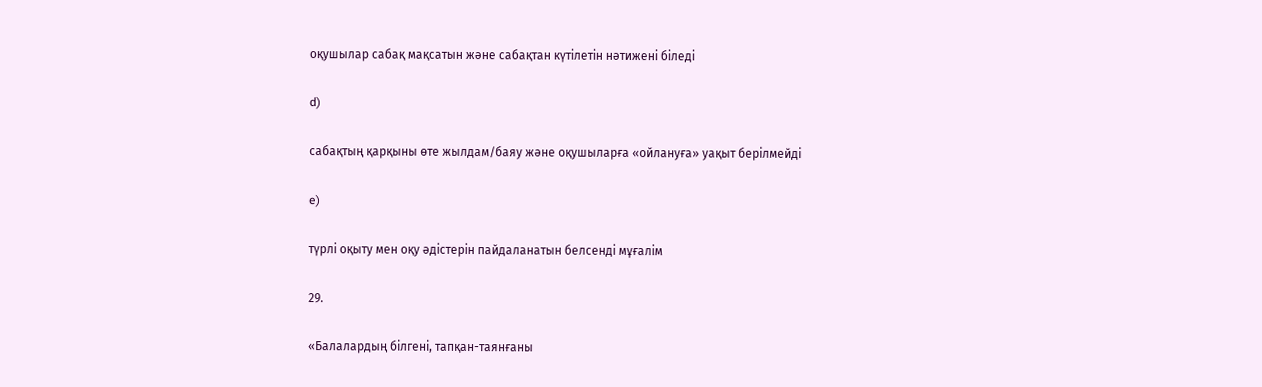оқушылар сабақ мақсатын және сабақтан күтілетін нәтижені біледі

d)

сабақтың қарқыны өте жылдам/баяу және оқушыларға «ойлануға» уақыт берілмейді

e)

түрлі оқыту мен оқу әдістерін пайдаланатын белсенді мұғалім

29.

«Балалардың білгені, тапқан-таянғаны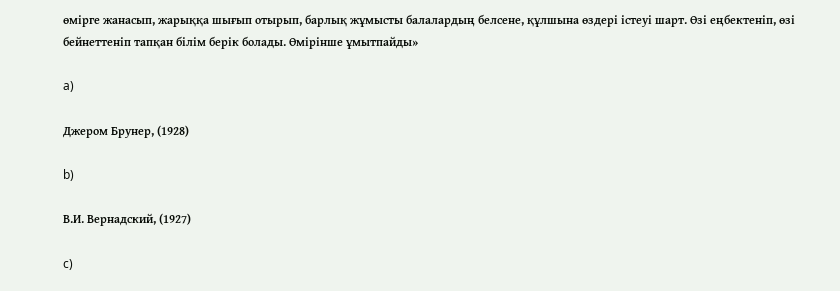өмірге жанасып, жарыққа шығып отырып, барлық жұмысты балалардың белсене, құлшына өздері істеуі шарт. Өзі еңбектеніп, өзі бейнеттеніп тапқан білім берік болады. Өмірінше ұмытпайды»

a)

Джером Брунер, (1928)

b)

В.И. Вернадский, (1927)

c)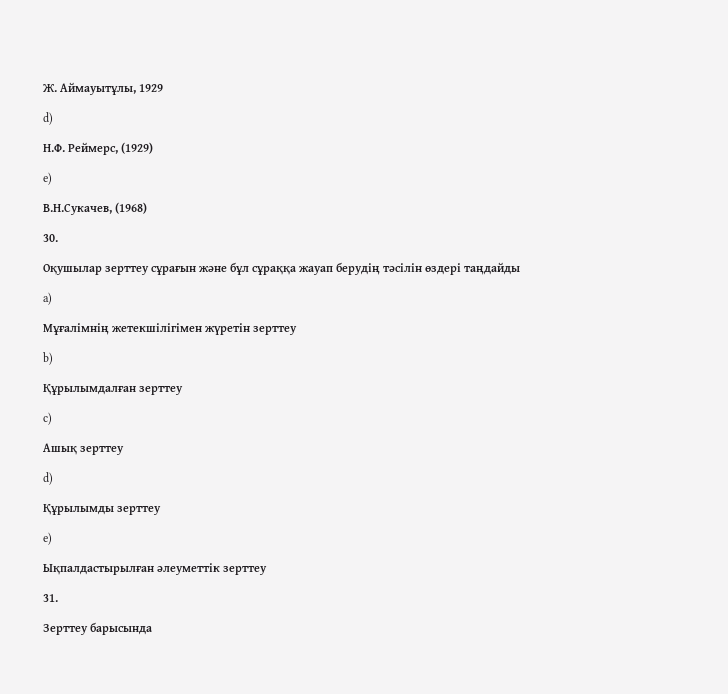Ж. Аймауытұлы, 1929

d)

Н.Ф. Реймерс, (1929)

e)

В.Н.Сукачев, (1968)

30.

Оқушылар зерттеу сұрағын және бұл сұраққа жауап берудің тәсілін өздері таңдайды

a)

Мұғалімнің жетекшілігімен жүретін зерттеу

b)

Құрылымдалған зерттеу

c)

Ашық зерттеу

d)

Құрылымды зерттеу

e)

Ықпалдастырылған әлеуметтік зерттеу

31.

Зерттеу барысында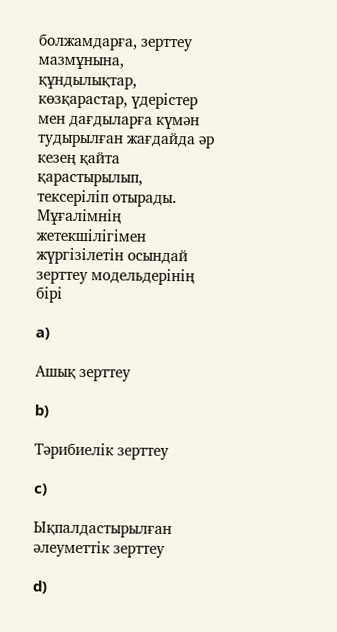болжамдарға, зерттеу мазмұнына, құндылықтар, көзқарастар, үдерістер мен дағдыларға күмән тудырылған жағдайда әр кезең қайта қарастырылып, тексеріліп отырады. Мұғалімнің жетекшілігімен жүргізілетін осындай зерттеу модельдерінің бірі

a)

Ашық зерттеу

b)

Тәрибиелік зерттеу

c)

Ықпалдастырылған әлеуметтік зерттеу

d)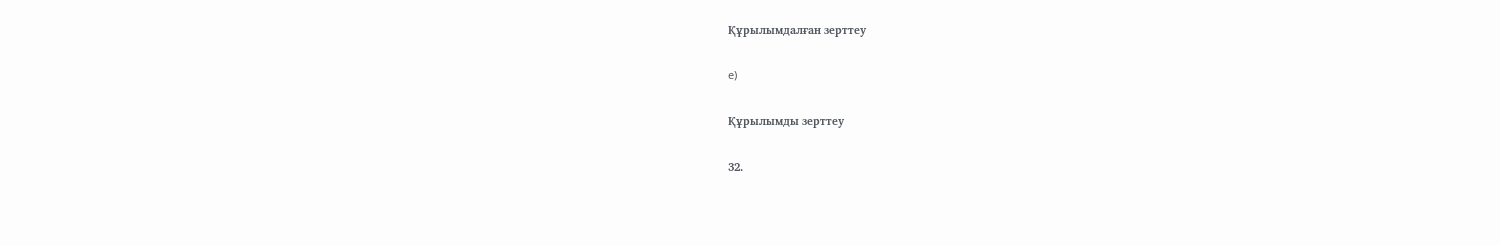Құрылымдалған зерттеу

e)

Құрылымды зерттеу

32.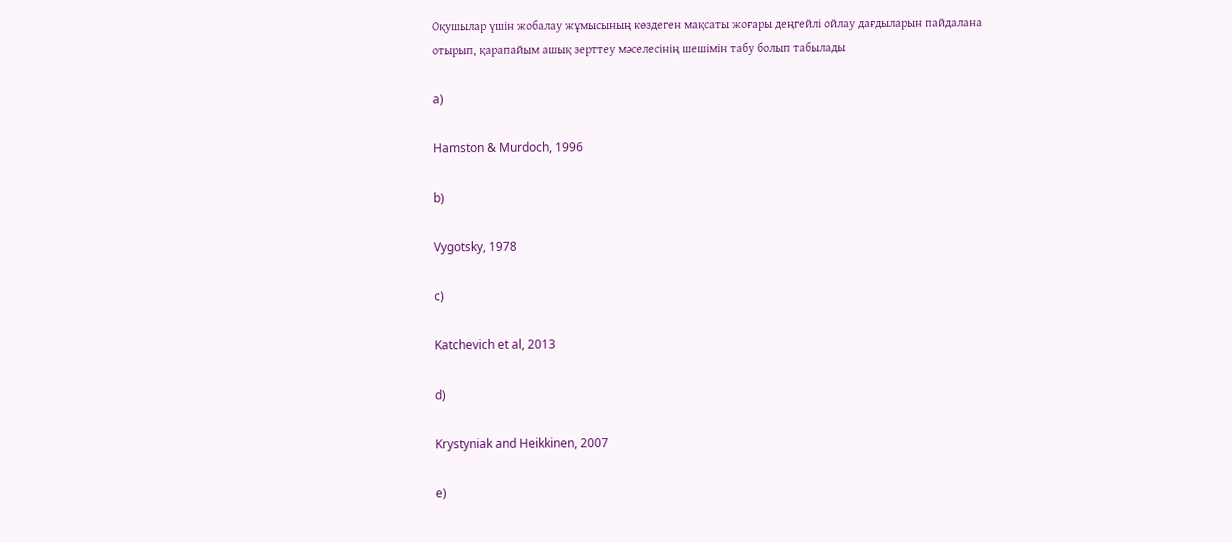Оқушылар үшін жобалау жұмысының көздеген мақсаты жоғары деңгейлі ойлау дағдыларын пайдалана отырып, қарапайым ашық зерттеу мәселесінің шешімін табу болып табылады

a)

Hamston & Murdoch, 1996

b)

Vygotsky, 1978

c)

Katchevich et al, 2013

d)

Krystyniak and Heikkinen, 2007

e)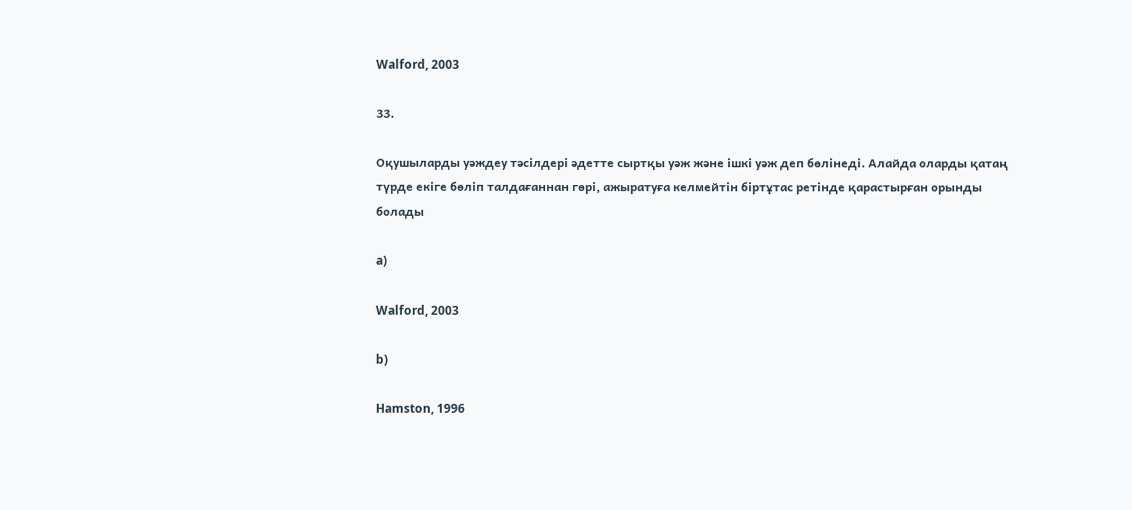Walford, 2003

33.

Оқушыларды уәждеу тәсілдері әдетте сыртқы уәж және ішкі уәж деп бөлінеді. Алайда оларды қатаң түрде екіге бөліп талдағаннан гөрі, ажыратуға келмейтін біртұтас ретінде қарастырған орынды болады

a)

Walford, 2003

b)

Hamston, 1996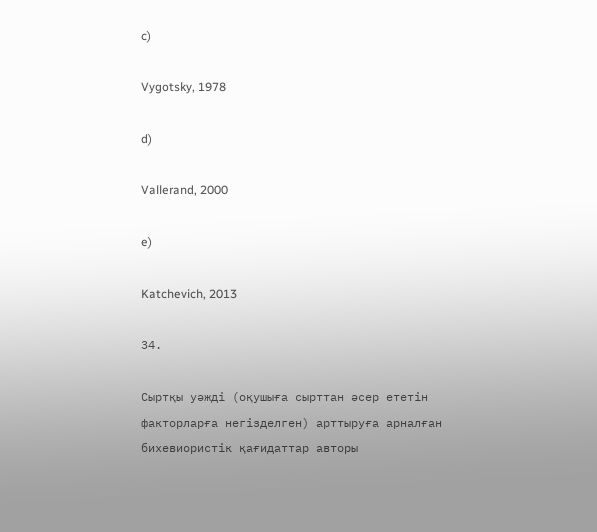c)

Vygotsky, 1978

d)

Vallerand, 2000

e)

Katchevich, 2013

34.

Сыртқы уәжді (оқушыға сырттан әсер ететін факторларға негізделген) арттыруға арналған бихевиористік қағидаттар авторы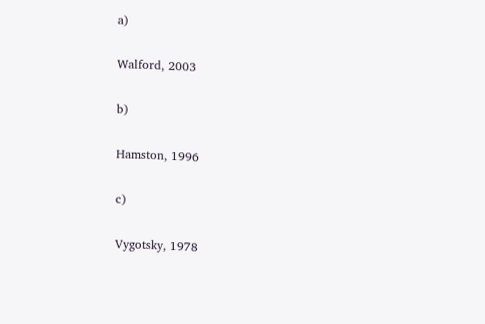a)

Walford, 2003

b)

Hamston, 1996

c)

Vygotsky, 1978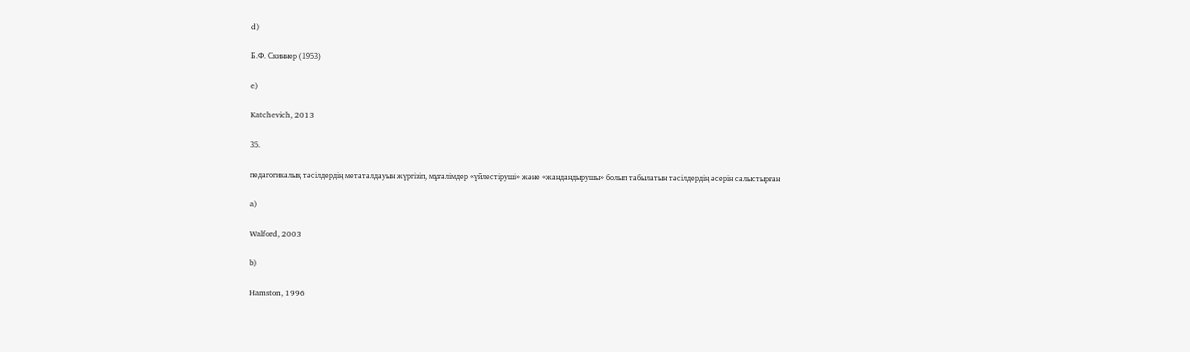d)

Б.Ф. Скиннер (1953)

e)

Katchevich, 2013

35.

педагогикалық тәсілдердің метаталдауын жүргізіп, мұғалімдер «үйлестіруші» және «жандандырушы» болып табылатын тәсілдердің әсерін салыстырған

a)

Walford, 2003

b)

Hamston, 1996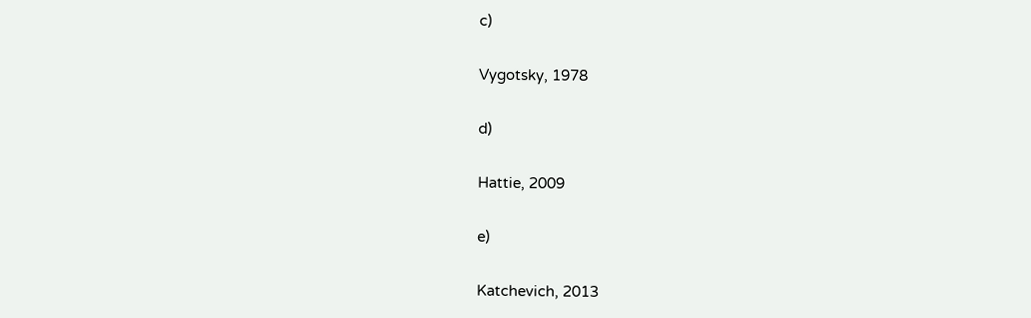c)

Vygotsky, 1978

d)

Hattie, 2009

e)

Katchevich, 2013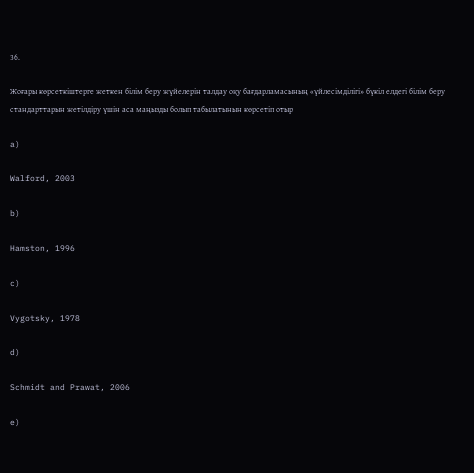36.

Жоғары көрсеткіштерге жеткен білім беру жүйелерін талдау оқу бағдарламасының «үйлесімділігі» бүкіл елдегі білім беру стандарттарын жетілдіру үшін аса маңызды болып табылатынын көрсетіп отыр

a)

Walford, 2003

b)

Hamston, 1996

c)

Vygotsky, 1978

d)

Schmidt and Prawat, 2006

e)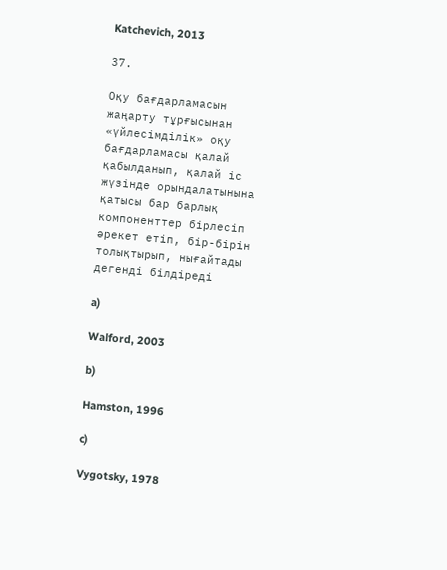Katchevich, 2013

37.

Оқу бағдарламасын жаңарту тұрғысынан «үйлесімділік» оқу бағдарламасы қалай қабылданып, қалай іс жүзінде орындалатынына қатысы бар барлық компоненттер бірлесіп әрекет етіп, бір-бірін толықтырып, нығайтады дегенді білдіреді

a)

Walford, 2003

b)

Hamston, 1996

c)

Vygotsky, 1978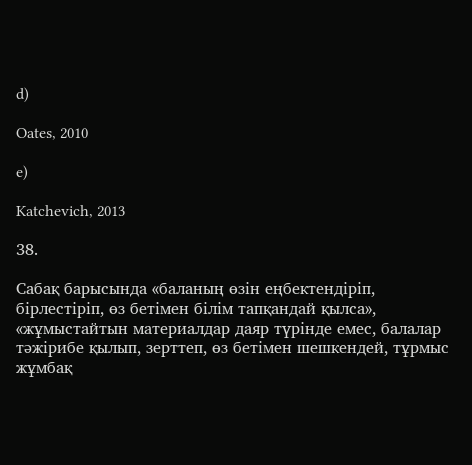d)

Oates, 2010

e)

Katchevich, 2013

38.

Сабақ барысында «баланың өзін еңбектендіріп, бірлестіріп, өз бетімен білім тапқандай қылса», «жұмыстайтын материалдар даяр түрінде емес, балалар тәжірибе қылып, зерттеп, өз бетімен шешкендей, тұрмыс жұмбақ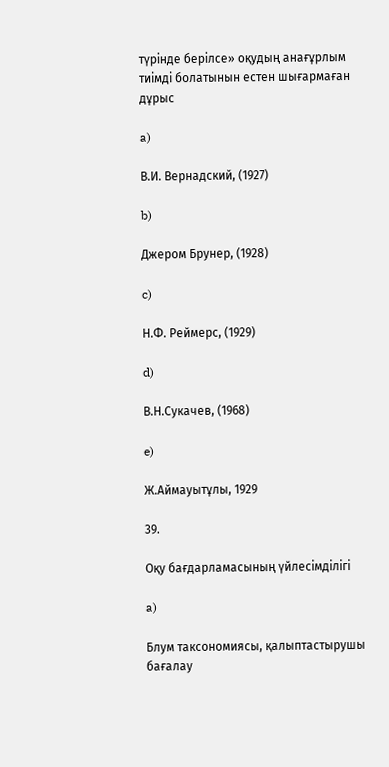түрінде берілсе» оқудың анағұрлым тиімді болатынын естен шығармаған дұрыс

a)

В.И. Вернадский, (1927)

b)

Джером Брунер, (1928)

c)

Н.Ф. Реймерс, (1929)

d)

В.Н.Сукачев, (1968)

e)

Ж.Аймауытұлы, 1929

39.

Оқу бағдарламасының үйлесімділігі

a)

Блум таксономиясы, қалыптастырушы бағалау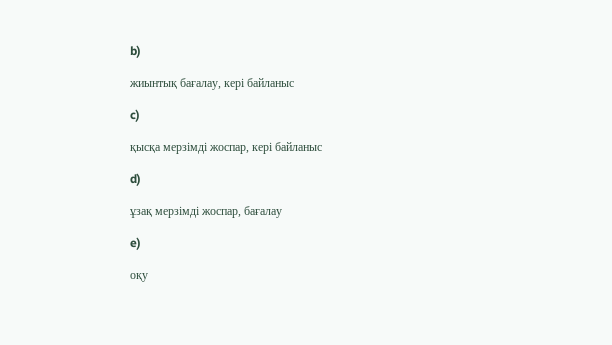b)

жиынтық бағалау, кері байланыс

c)

қысқа мерзімді жоспар, кері байланыс

d)

ұзақ мерзімді жоспар, бағалау

e)

оқу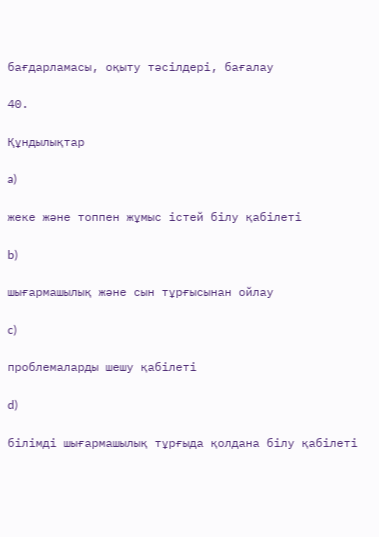бағдарламасы, оқыту тәсілдері, бағалау

40.

Құндылықтар

a)

жеке және топпен жұмыс істей білу қабілеті

b)

шығармашылық және сын тұрғысынан ойлау

c)

проблемаларды шешу қабілеті

d)

білімді шығармашылық тұрғыда қолдана білу қабілеті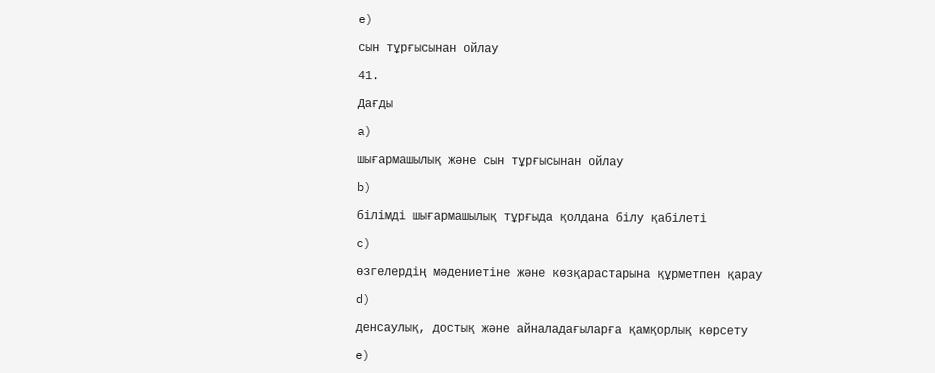e)

сын тұрғысынан ойлау

41.

Дағды

a)

шығармашылық және сын тұрғысынан ойлау

b)

білімді шығармашылық тұрғыда қолдана білу қабілеті

c)

өзгелердің мәдениетіне және көзқарастарына құрметпен қарау

d)

денсаулық, достық және айналадағыларға қамқорлық көрсету

e)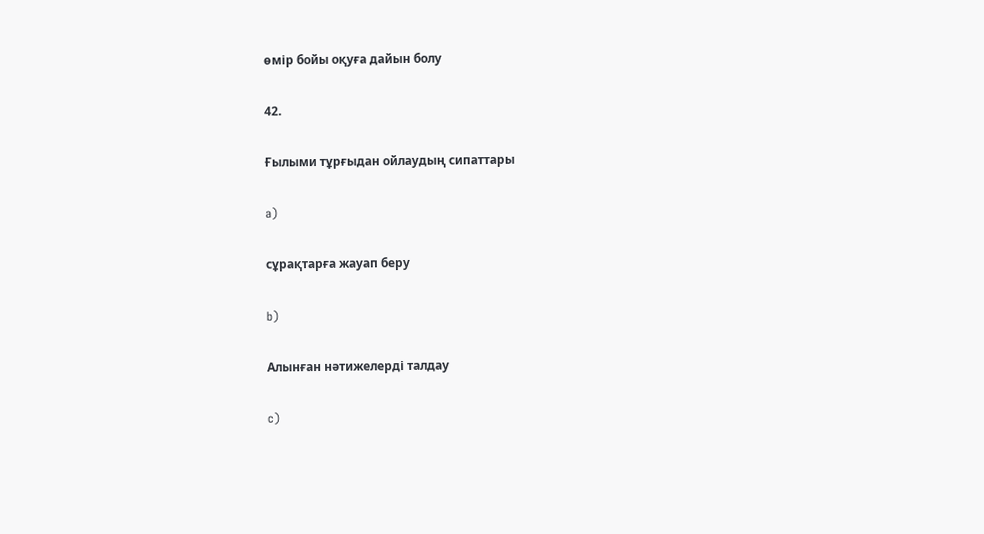өмір бойы оқуға дайын болу

42.

Ғылыми тұрғыдан ойлаудың сипаттары

a)

сұрақтарға жауап беру

b)

Алынған нәтижелерді талдау

c)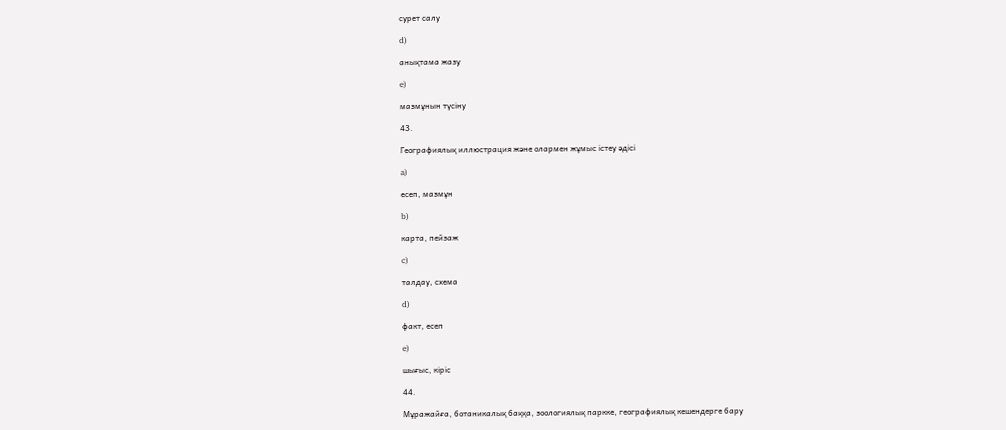сурет салу

d)

анықтама жазу

e)

мазмұнын түсіну

43.

Географиялық иллюстрация және олармен жұмыс iстеу әдiсi

a)

есеп, мазмұн

b)

карта, пейзаж

c)

талдау, схема

d)

факт, есеп

e)

шығыс, кіріс

44.

Мұражайға, ботаникалық баққа, зоологиялық паркке, географиялық кешендерге бару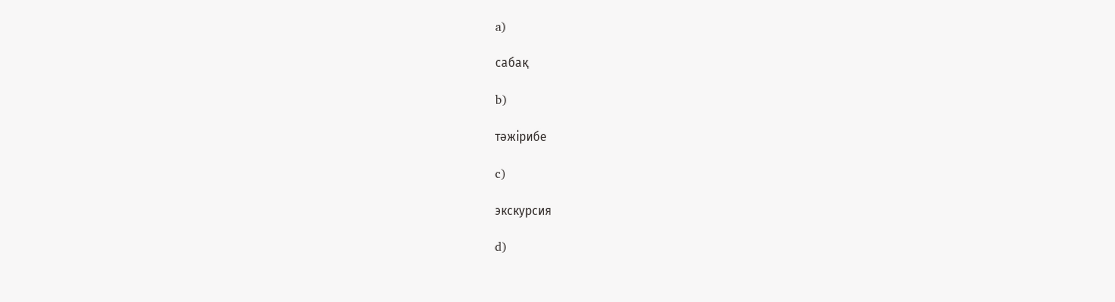a)

сабақ

b)

тәжірибе

c)

экскурсия

d)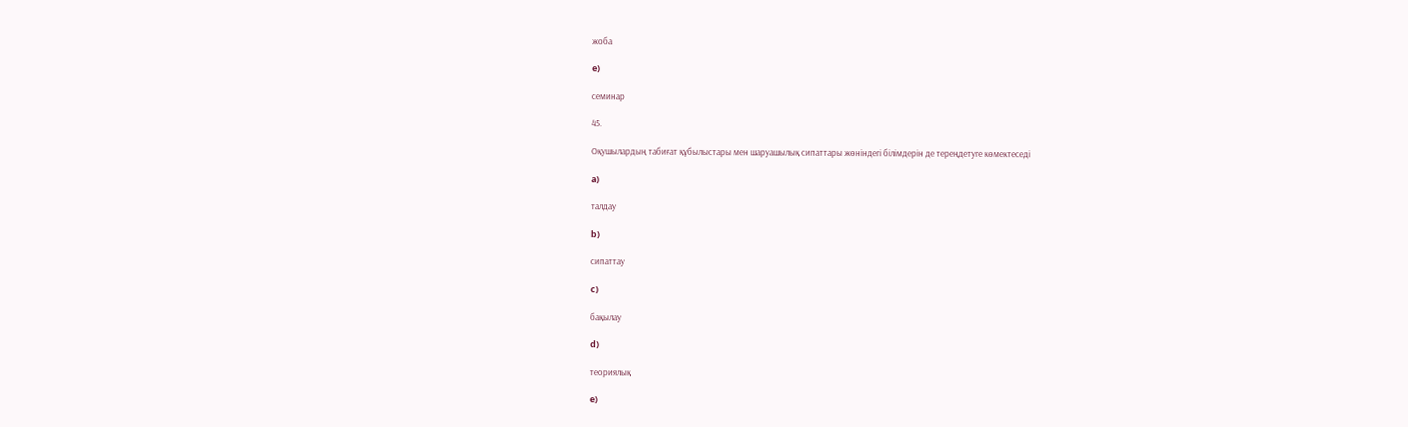жоба

e)

семинар

45.

Оқушылардың табиғат құбылыстары мен шаруашылық сипаттары жөнiндегi бiлiмдерiн де тереңдетуге көмектеседi

a)

талдау

b)

сипаттау

c)

бақылау

d)

теориялық

e)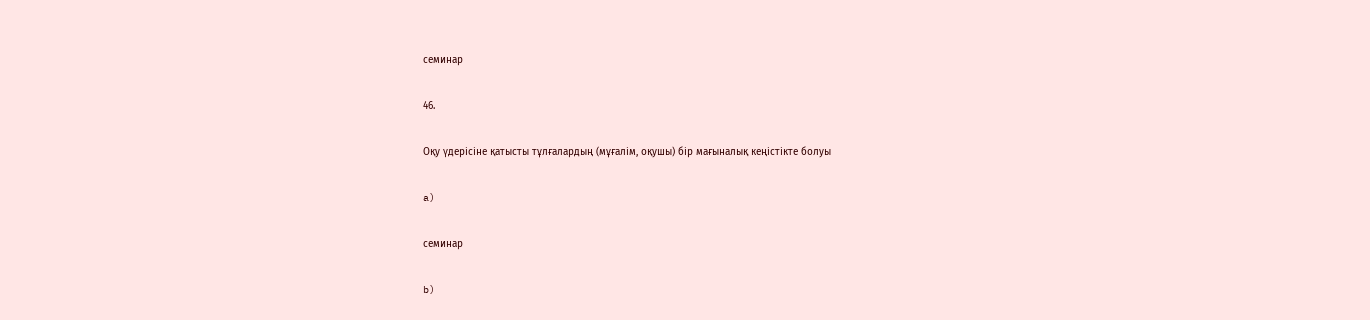семинар

46.

Оқу үдерісіне қатысты тұлғалардың (мұғалім, оқушы) бір мағыналық кеңістікте болуы

a)

семинар

b)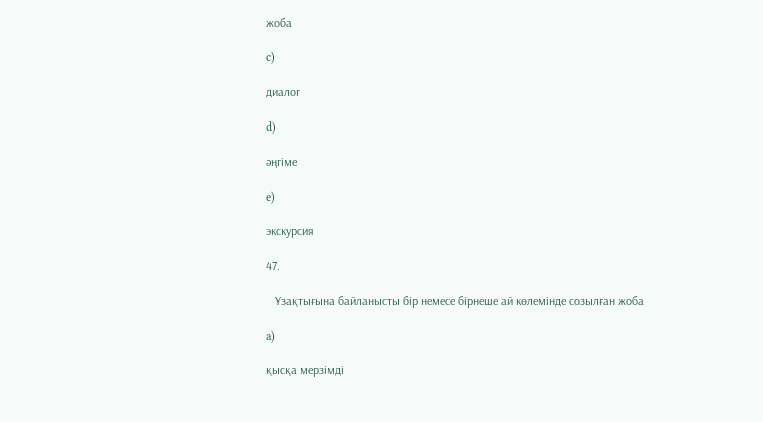жоба

c)

диалог

d)

әңгіме

e)

экскурсия

47.

   Ұзақтығына байланысты бір немесе бірнеше ай көлемінде созылған жоба

a)

қысқа мерзімді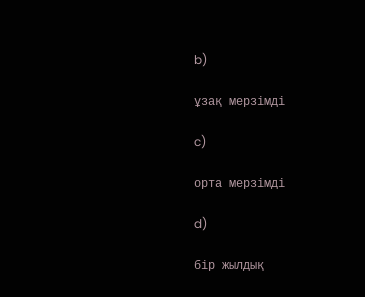b)

ұзақ мерзімді

c)

орта мерзімді

d)

бір жылдық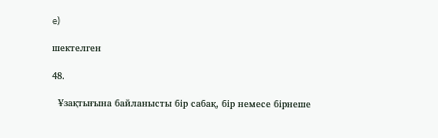e)

шектелген

48.

  Ұзақтығына байланысты бір сабақ, бір немесе бірнеше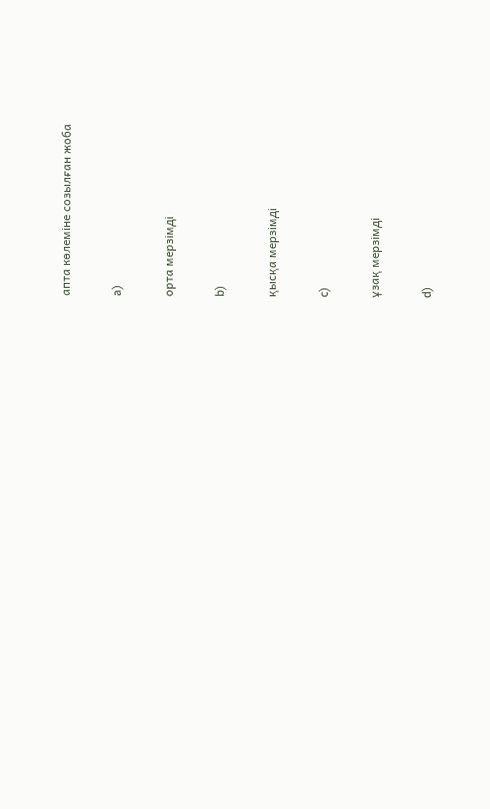апта көлеміне созылған жоба

a)

орта мерзімді

b)

қысқа мерзімді

c)

ұзақ мерзімді

d)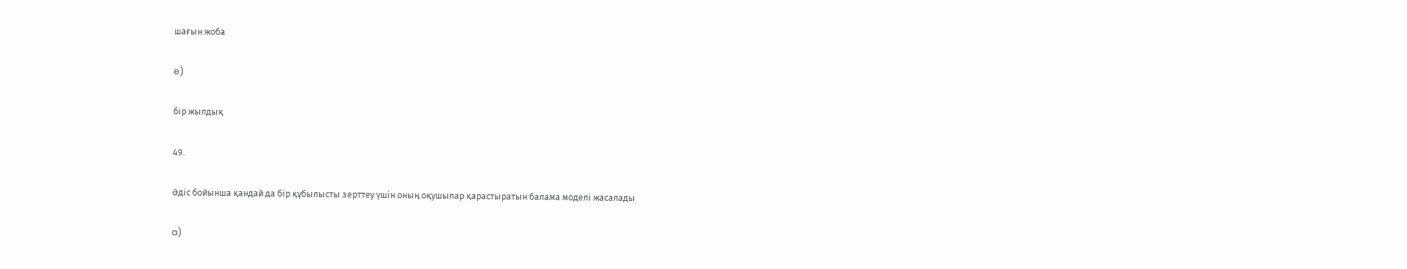шағын жоба

e)

бір жылдық

49.

Әдіс бойынша қандай да бір құбылысты зерттеу үшін оның оқушылар қарастыратын балама моделі жасалады

a)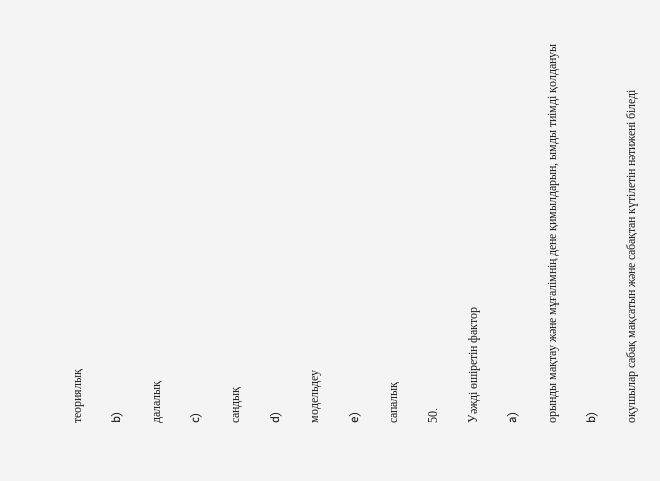теориялық

b)

далалық

c)

сандық

d)

модельдеу

e)

сапалық

50.

Уәжді өшіретін фактор

a)

орынды мақтау және мұғалімнің дене қимылдарын, ымды тиімді қолдануы

b)

оқушылар сабақ мақсатын және сабақтан күтілетін нәтижені біледі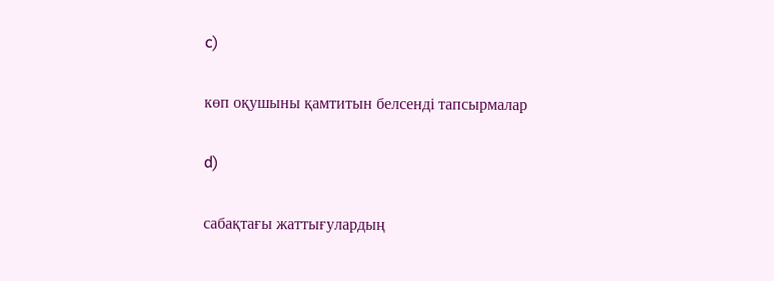c)

көп оқушыны қамтитын белсенді тапсырмалар

d)

сабақтағы жаттығулардың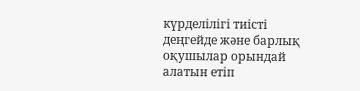күрделілігі тиісті деңгейде және барлық оқушылар орындай алатын етіп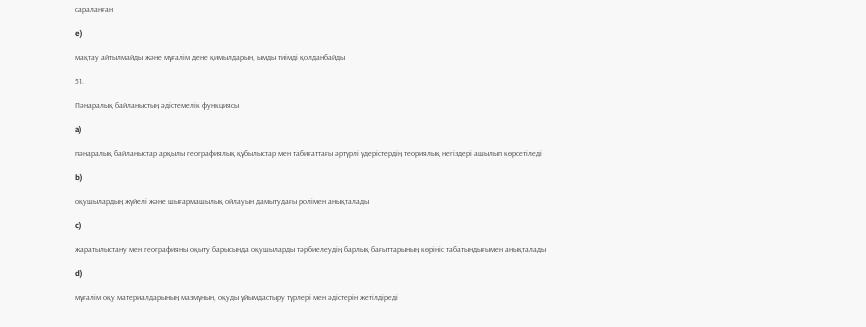сараланған

e)

мақтау айтылмайды және мұғалім дене қимылдарын, ымды тиімді қолданбайды

51.

Пәнаралық байланыстың әдістемелік функциясы

a)

пәнаралық байланыстар арқылы географиялық құбылыстар мен табиғаттағы әртүрлі үдерістердің теориялық негіздері ашылып көрсетіледі

b)

оқушылардың жүйелі және шығармашылық ойлауын дамытудағы ролімен анықталады

c)

жаратылыстану мен географияны оқыту барысында оқушыларды тәрбиелеудің барлық бағыттарының көрініс табатындығымен анықталады

d)

мұғалім оқу материалдарының мазмұнын, оқуды ұйымдастыру түрлері мен әдістерін жетілдіреді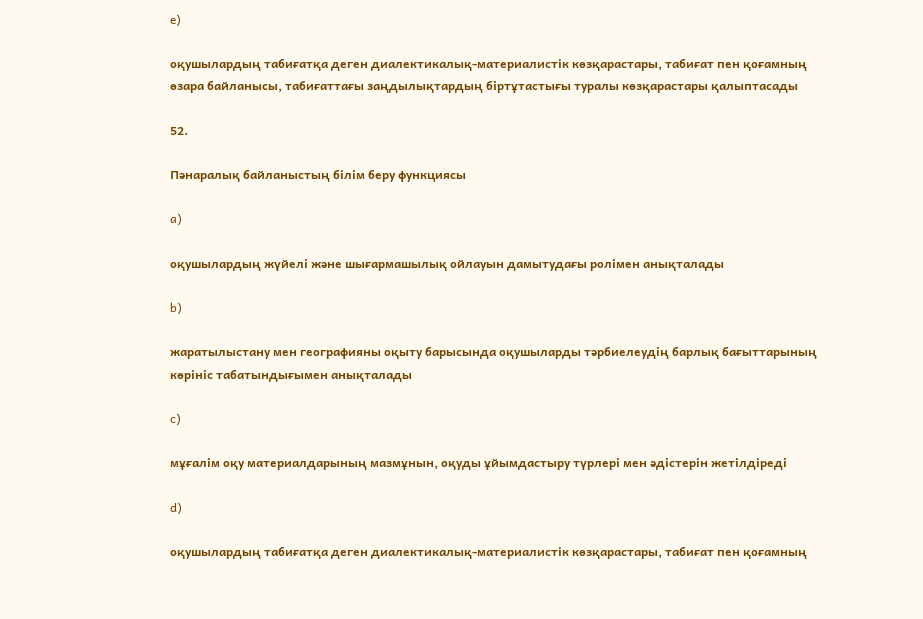e)

оқушылардың табиғатқа деген диалектикалық-материалистік көзқарастары, табиғат пен қоғамның өзара байланысы, табиғаттағы заңдылықтардың біртұтастығы туралы көзқарастары қалыптасады

52.

Пәнаралық байланыстың білім беру функциясы

a)

оқушылардың жүйелі және шығармашылық ойлауын дамытудағы ролімен анықталады

b)

жаратылыстану мен географияны оқыту барысында оқушыларды тәрбиелеудің барлық бағыттарының көрініс табатындығымен анықталады

c)

мұғалім оқу материалдарының мазмұнын, оқуды ұйымдастыру түрлері мен әдістерін жетілдіреді

d)

оқушылардың табиғатқа деген диалектикалық-материалистік көзқарастары, табиғат пен қоғамның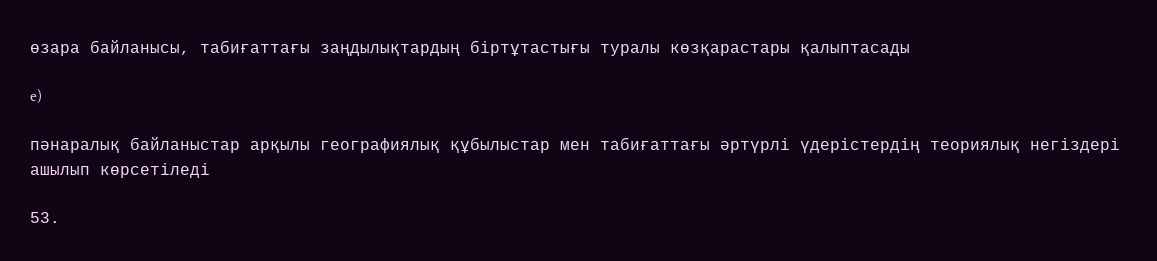өзара байланысы, табиғаттағы заңдылықтардың біртұтастығы туралы көзқарастары қалыптасады

e)

пәнаралық байланыстар арқылы географиялық құбылыстар мен табиғаттағы әртүрлі үдерістердің теориялық негіздері ашылып көрсетіледі

53.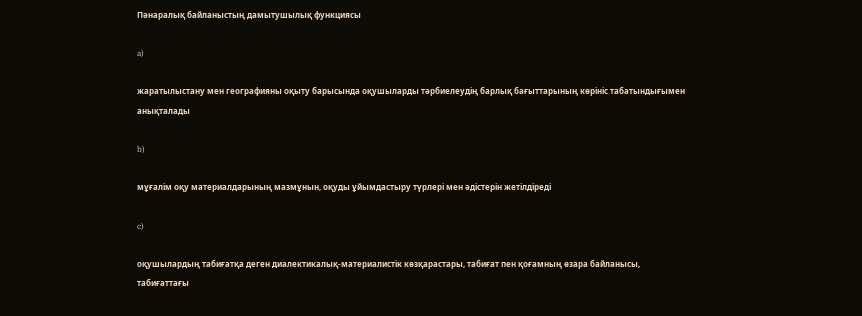Пәнаралық байланыстың дамытушылық функциясы

a)

жаратылыстану мен географияны оқыту барысында оқушыларды тәрбиелеудің барлық бағыттарының көрініс табатындығымен анықталады

b)

мұғалім оқу материалдарының мазмұнын, оқуды ұйымдастыру түрлері мен әдістерін жетілдіреді

c)

оқушылардың табиғатқа деген диалектикалық-материалистік көзқарастары, табиғат пен қоғамның өзара байланысы, табиғаттағы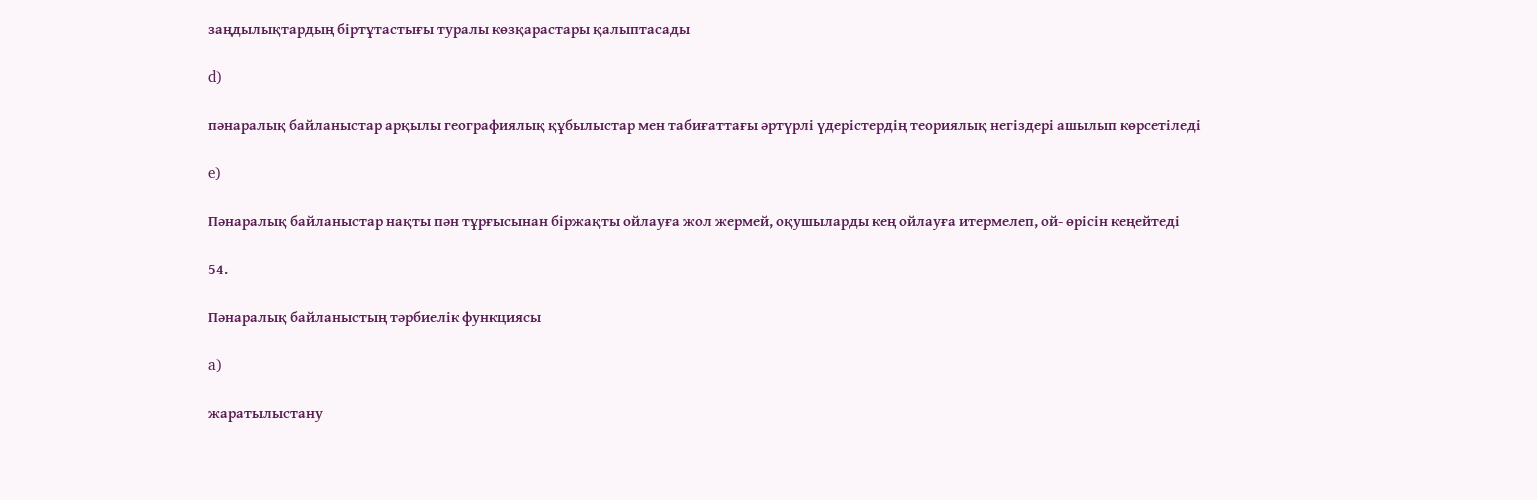заңдылықтардың біртұтастығы туралы көзқарастары қалыптасады

d)

пәнаралық байланыстар арқылы географиялық құбылыстар мен табиғаттағы әртүрлі үдерістердің теориялық негіздері ашылып көрсетіледі

e)

Пәнаралық байланыстар нақты пән тұрғысынан біржақты ойлауға жол жермей, оқушыларды кең ойлауға итермелеп, ой- өрісін кеңейтеді

54.

Пәнаралық байланыстың тәрбиелік функциясы

a)

жаратылыстану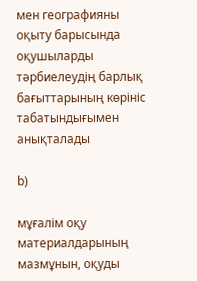мен географияны оқыту барысында оқушыларды тәрбиелеудің барлық бағыттарының көрініс табатындығымен анықталады

b)

мұғалім оқу материалдарының мазмұнын, оқуды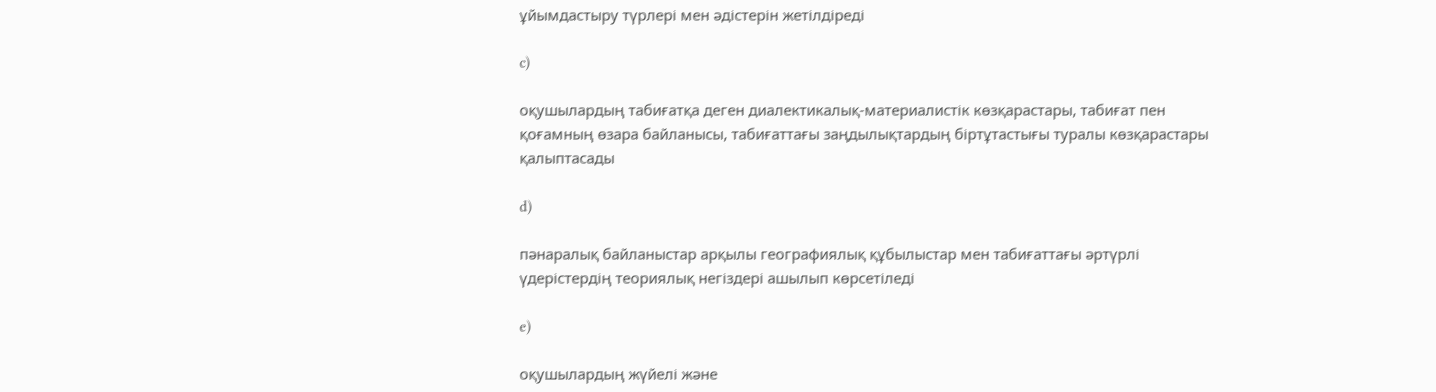ұйымдастыру түрлері мен әдістерін жетілдіреді

c)

оқушылардың табиғатқа деген диалектикалық-материалистік көзқарастары, табиғат пен қоғамның өзара байланысы, табиғаттағы заңдылықтардың біртұтастығы туралы көзқарастары қалыптасады

d)

пәнаралық байланыстар арқылы географиялық құбылыстар мен табиғаттағы әртүрлі үдерістердің теориялық негіздері ашылып көрсетіледі

e)

оқушылардың жүйелі және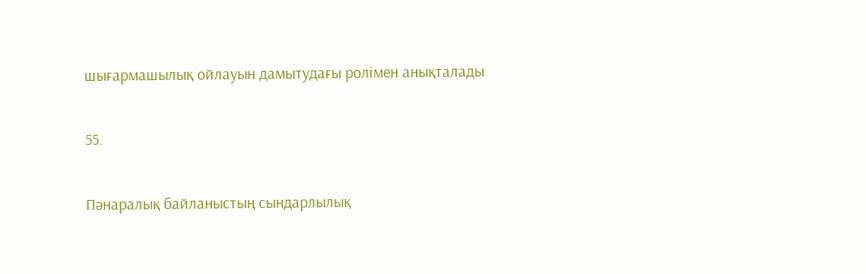шығармашылық ойлауын дамытудағы ролімен анықталады

55.

Пәнаралық байланыстың сындарлылық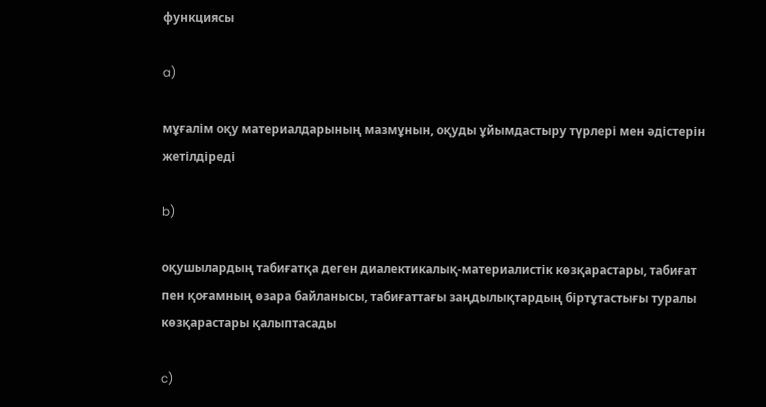функциясы

a)

мұғалім оқу материалдарының мазмұнын, оқуды ұйымдастыру түрлері мен әдістерін жетілдіреді

b)

оқушылардың табиғатқа деген диалектикалық-материалистік көзқарастары, табиғат пен қоғамның өзара байланысы, табиғаттағы заңдылықтардың біртұтастығы туралы көзқарастары қалыптасады

c)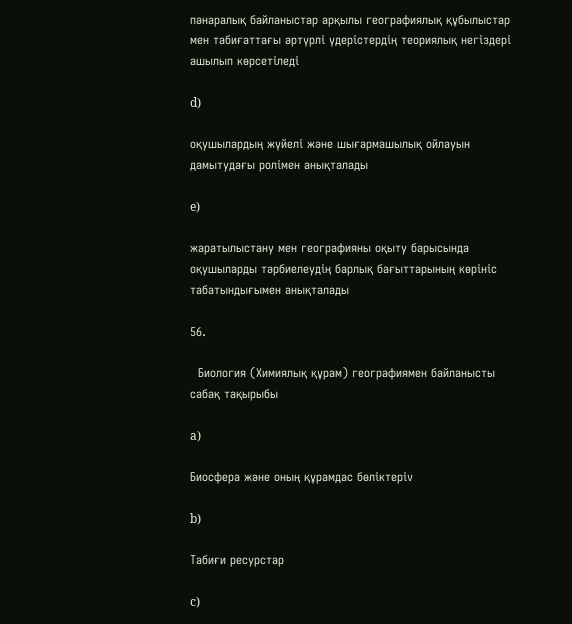пәнаралық байланыстар арқылы географиялық құбылыстар мен табиғаттағы әртүрлі үдерістердің теориялық негіздері ашылып көрсетіледі

d)

оқушылардың жүйелі және шығармашылық ойлауын дамытудағы ролімен анықталады

e)

жаратылыстану мен географияны оқыту барысында оқушыларды тәрбиелеудің барлық бағыттарының көрініс табатындығымен анықталады

56.

  Биология (Химиялық құрам) географиямен байланысты  сабақ тақырыбы

a)

Биосфера және оның құрамдас бөліктеріv

b)

Табиғи ресурстар

c)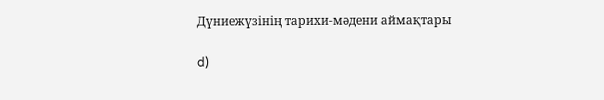Дүниежүзінің тарихи-мәдени аймақтары

d)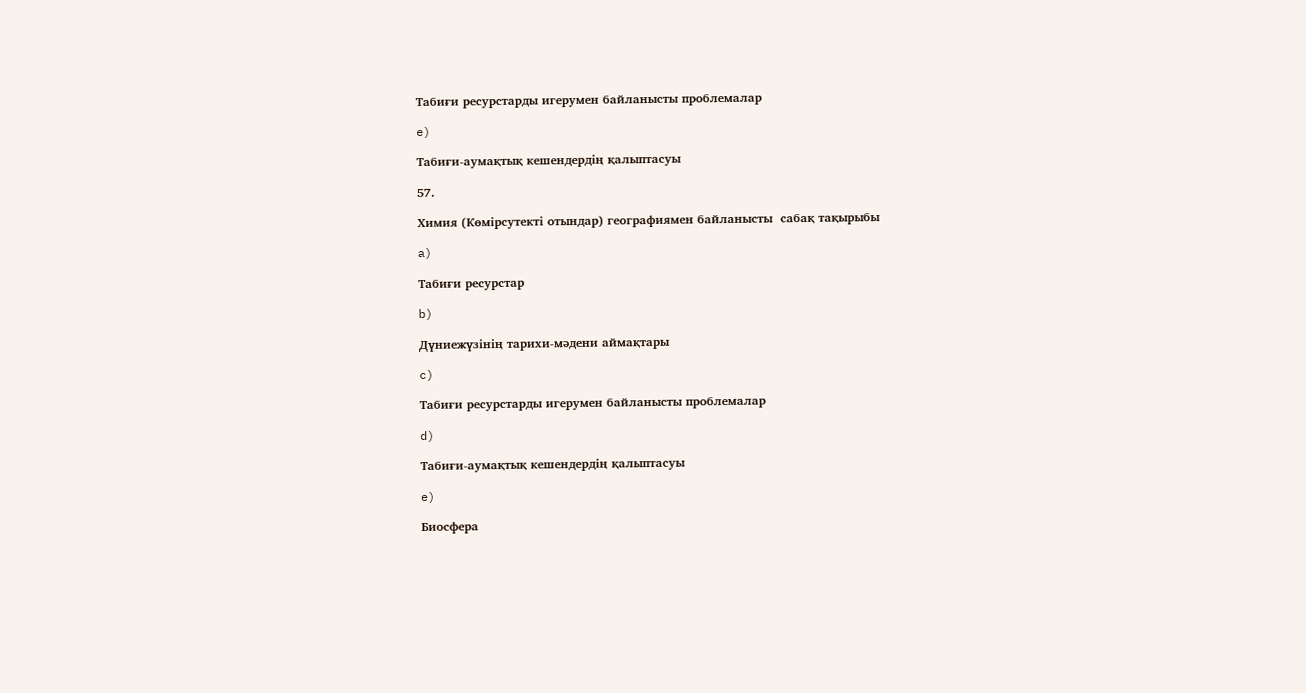Табиғи ресурстарды игерумен байланысты проблемалар

e)

Табиғи-аумақтық кешендердің қалыптасуы

57.

Химия (Көмірсутекті отындар) географиямен байланысты  сабақ тақырыбы

a)

Табиғи ресурстар

b)

Дүниежүзінің тарихи-мәдени аймақтары

c)

Табиғи ресурстарды игерумен байланысты проблемалар

d)

Табиғи-аумақтық кешендердің қалыптасуы

e)

Биосфера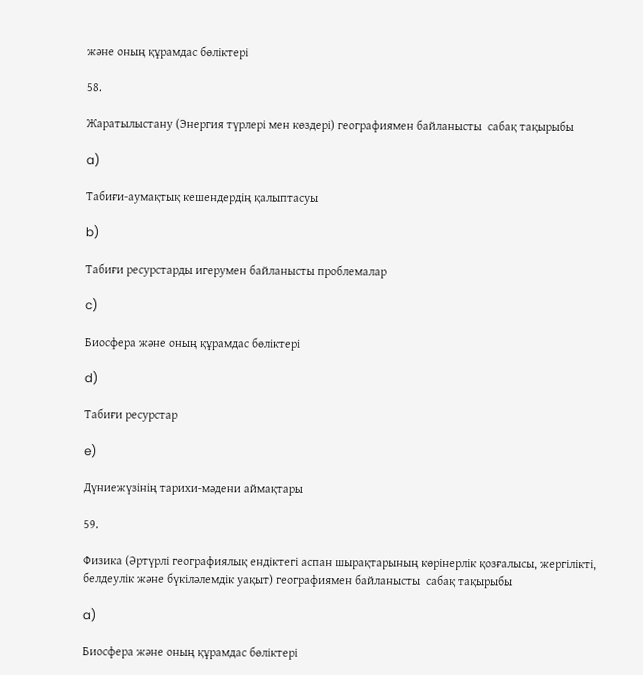және оның құрамдас бөліктері

58.

Жаратылыстану (Энергия түрлері мен көздері) географиямен байланысты  сабақ тақырыбы

a)

Табиғи-аумақтық кешендердің қалыптасуы

b)

Табиғи ресурстарды игерумен байланысты проблемалар

c)

Биосфера және оның құрамдас бөліктері

d)

Табиғи ресурстар

e)

Дүниежүзінің тарихи-мәдени аймақтары

59.

Физика (Әртүрлі географиялық ендіктегі аспан шырақтарының көрінерлік қозғалысы, жергілікті, белдеулік және бүкіләлемдік уақыт) географиямен байланысты  сабақ тақырыбы

a)

Биосфера және оның құрамдас бөліктері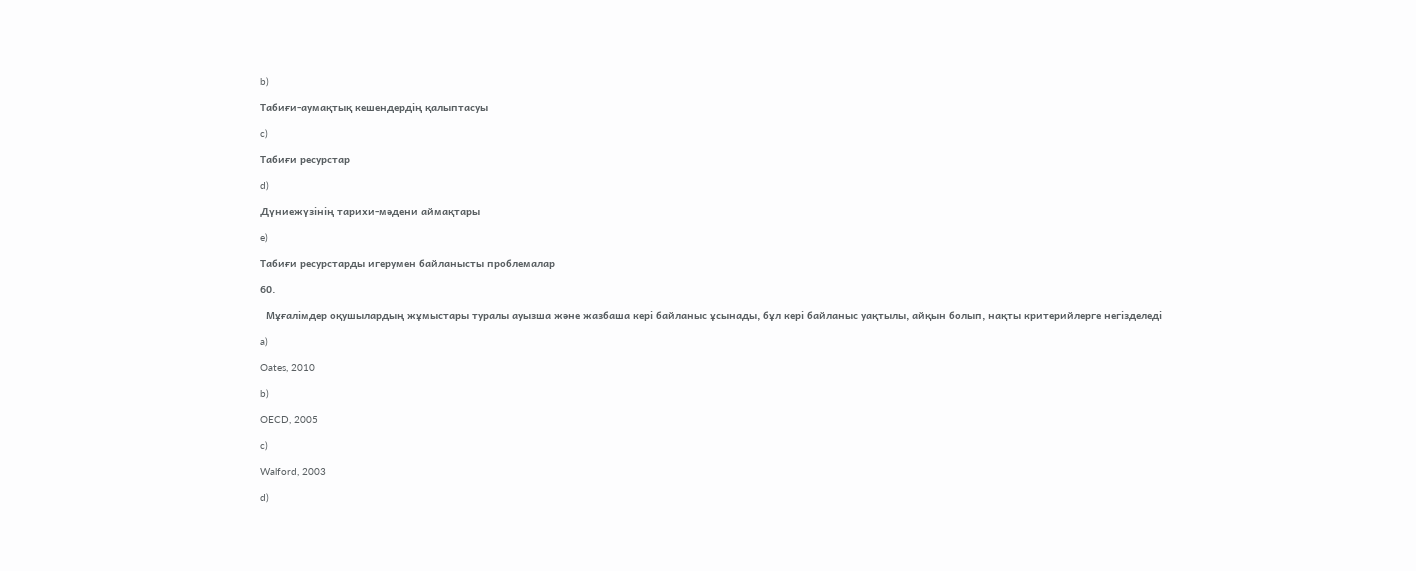b)

Табиғи-аумақтық кешендердің қалыптасуы

c)

Табиғи ресурстар

d)

Дүниежүзінің тарихи-мәдени аймақтары

e)

Табиғи ресурстарды игерумен байланысты проблемалар

60.

  Мұғалімдер оқушылардың жұмыстары туралы ауызша және жазбаша кері байланыс ұсынады, бұл кері байланыс уақтылы, айқын болып, нақты критерийлерге негізделеді

a)

Oates, 2010

b)

OECD, 2005

c)

Walford, 2003

d)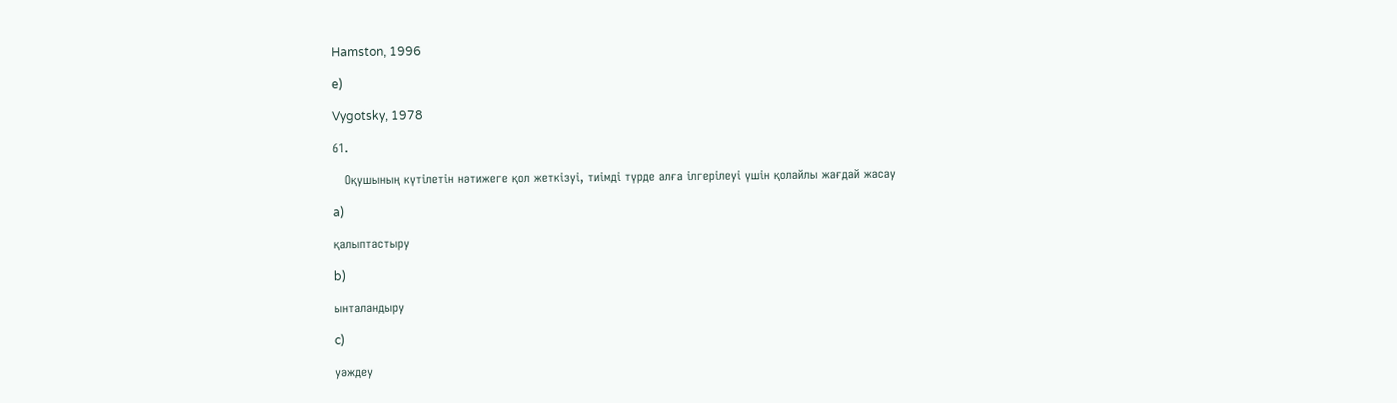Hamston, 1996

e)

Vygotsky, 1978

61.

   Оқушының күтілетін нәтижеге қол жеткізуі, тиімді түрде алға ілгерілеуі үшін қолайлы жағдай жасау

a)

қалыптастыру

b)

ынталандыру

c)

уәждеу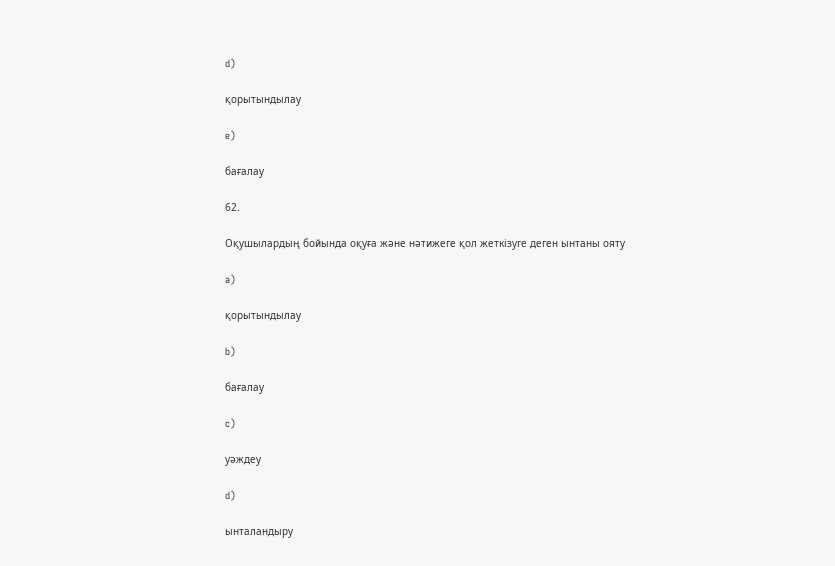d)

қорытындылау

e)

бағалау

62.

Оқушылардың бойында оқуға және нәтижеге қол жеткізуге деген ынтаны ояту

a)

қорытындылау

b)

бағалау

c)

уәждеу

d)

ынталандыру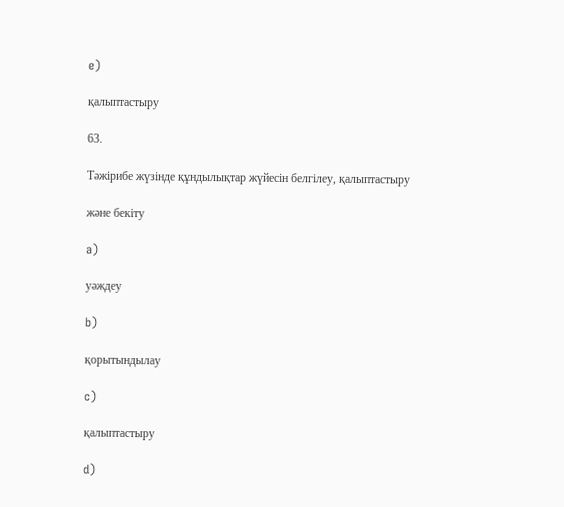e)

қалыптастыру

63.

Тәжірибе жүзінде құндылықтар жүйесін белгілеу, қалыптастыру

және бекіту

a)

уәждеу

b)

қорытындылау

c)

қалыптастыру

d)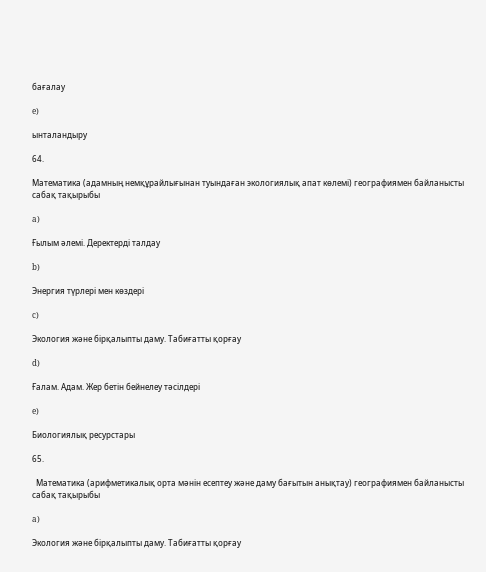бағалау

e)

ынталандыру

64.

Математика (адамның немқұрайлығынан туындаған экологиялық апат көлемі) географиямен байланысты  сабақ тақырыбы

a)

Ғылым әлемі. Деректерді талдау

b)

Энергия түрлері мен көздері

c)

Экология және бірқалыпты даму. Табиғатты қорғау

d)

Ғалам. Адам. Жер бетін бейнелеу тәсілдері

e)

Биологиялық ресурстары

65.

  Математика (арифметикалық орта мәнін есептеу және даму бағытын анықтау) географиямен байланысты  сабақ тақырыбы

a)

Экология және бірқалыпты даму. Табиғатты қорғау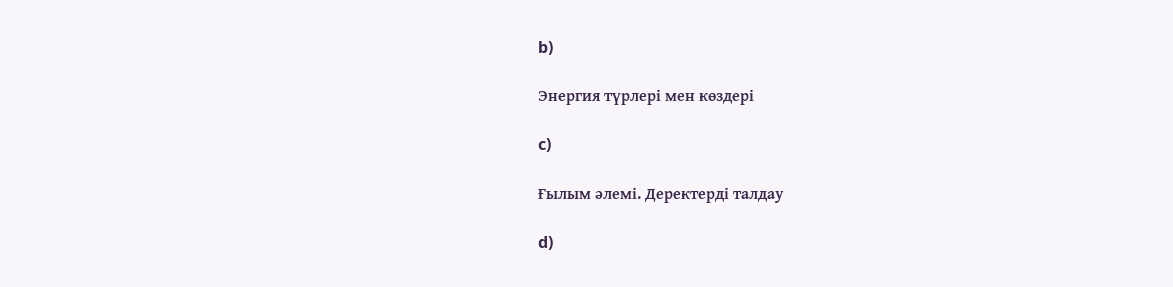b)

Энергия түрлері мен көздері

c)

Ғылым әлемі. Деректерді талдау

d)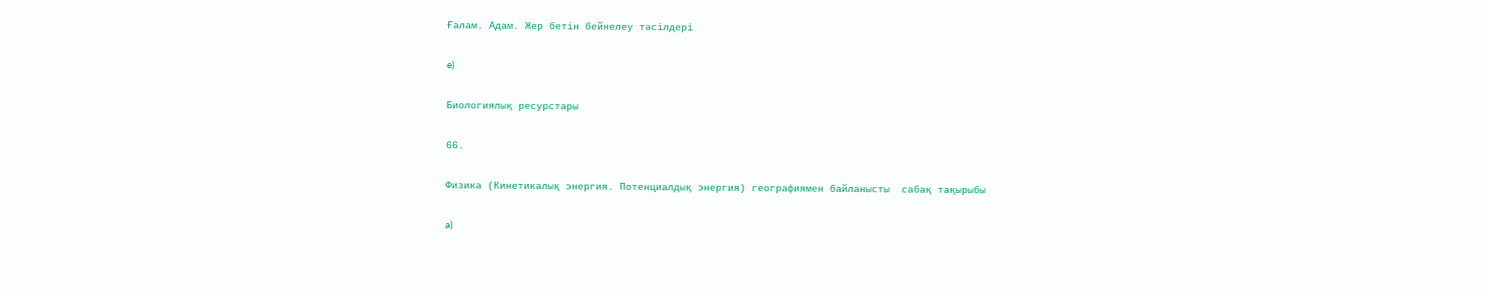Ғалам. Адам. Жер бетін бейнелеу тәсілдері

e)

Биологиялық ресурстары

66.

Физика (Кинетикалық энергия. Потенциалдық энергия) географиямен байланысты  сабақ тақырыбы

a)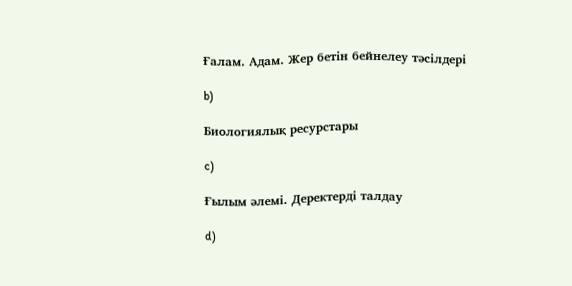Ғалам. Адам. Жер бетін бейнелеу тәсілдері

b)

Биологиялық ресурстары

c)

Ғылым әлемі. Деректерді талдау

d)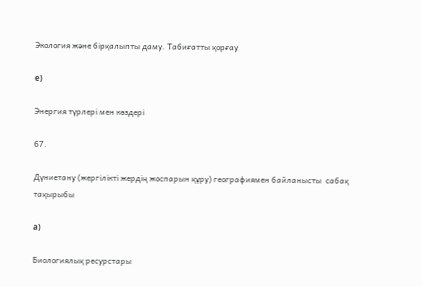Экология және бірқалыпты даму. Табиғатты қорғау

e)

Энергия түрлері мен көздері

67.

Дүниетану (жергілікті жердің жоспарын құру) географиямен байланысты  сабақ тақырыбы

a)

Биологиялық ресурстары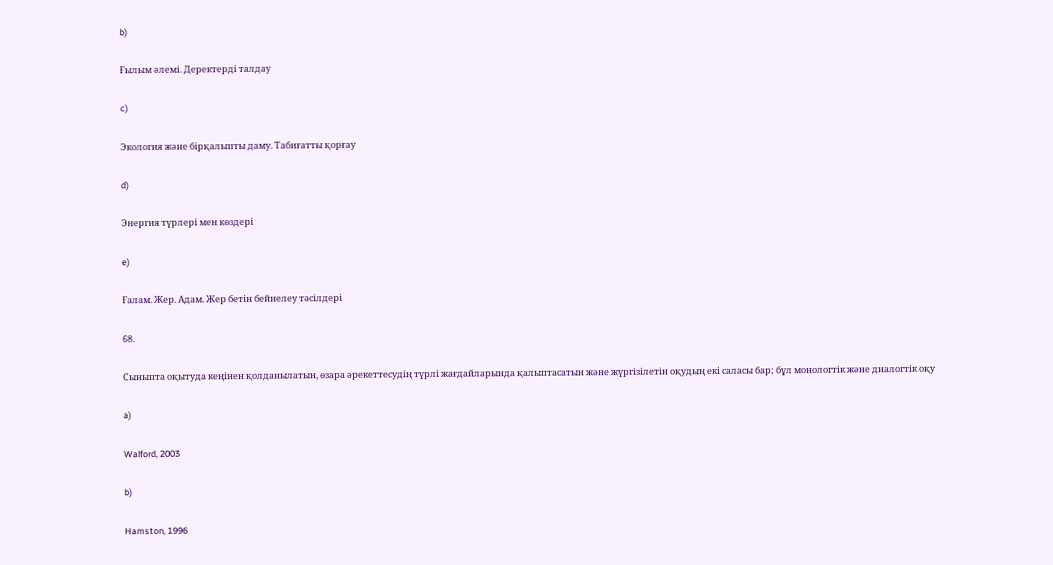b)

Ғылым әлемі. Деректерді талдау

c)

Экология және бірқалыпты даму. Табиғатты қорғау

d)

Энергия түрлері мен көздері

e)

Ғалам. Жер. Адам. Жер бетін бейнелеу тәсілдері

68.

Сыныпта оқытуда кеңінен қолданылатын, өзара әрекеттесудің түрлі жағдайларында қалыптасатын және жүргізілетін оқудың екі саласы бар; бұл монологтік және диалогтік оқу

a)

Walford, 2003

b)

Hamston, 1996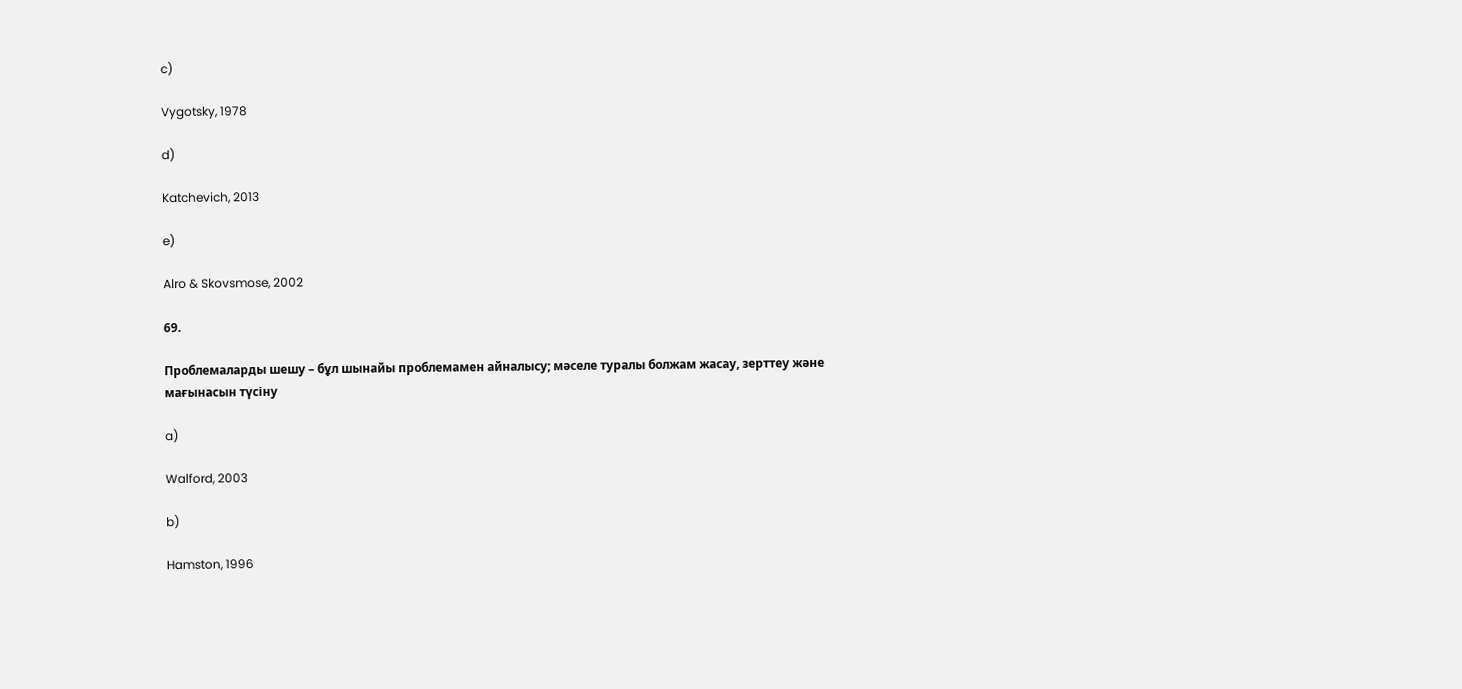c)

Vygotsky, 1978

d)

Katchevich, 2013

e)

Alro & Skovsmose, 2002

69.

Проблемаларды шешу – бұл шынайы проблемамен айналысу; мәселе туралы болжам жасау, зерттеу және мағынасын түсіну

a)

Walford, 2003

b)

Hamston, 1996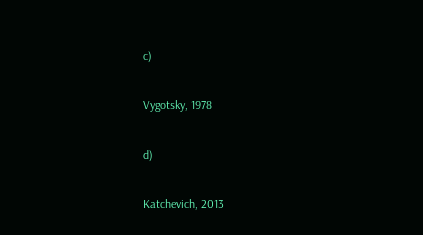c)

Vygotsky, 1978

d)

Katchevich, 2013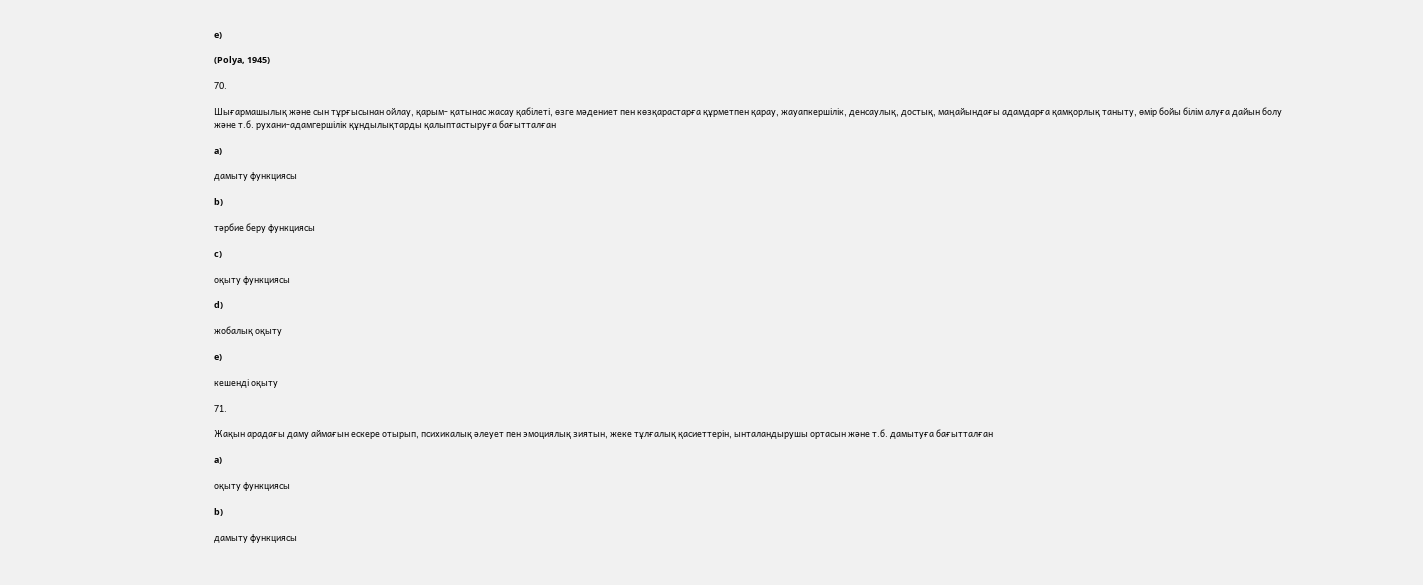e)

(Polya, 1945)

70.

Шығармашылық және сын тұрғысынан ойлау, қарым- қатынас жасау қабілеті, өзге мәдениет пен көзқарастарға құрметпен қарау, жауапкершілік, денсаулық, достық, маңайындағы адамдарға қамқорлық таныту, өмір бойы білім алуға дайын болу және т.б. рухани-адамгершілік құндылықтарды қалыптастыруға бағытталған

a)

дамыту функциясы

b)

тәрбие беру функциясы

c)

оқыту функциясы

d)

жобалық оқыту

e)

кешенді оқыту

71.

Жақын арадағы даму аймағын ескере отырып, психикалық әлеует пен эмоциялық зиятын, жеке тұлғалық қасиеттерін, ынталандырушы ортасын және т.б. дамытуға бағытталған

a)

оқыту функциясы

b)

дамыту функциясы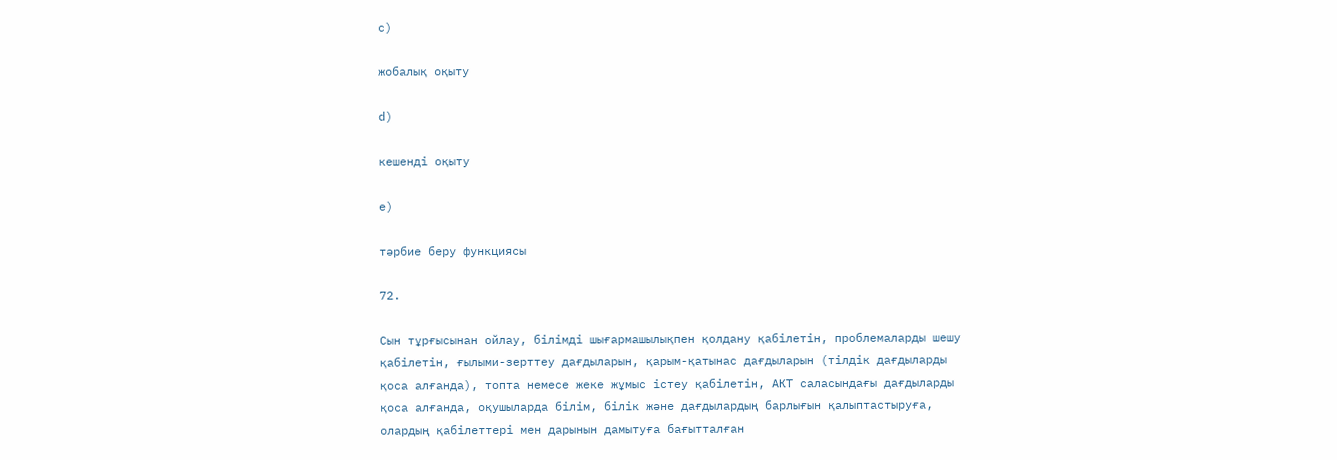c)

жобалық оқыту

d)

кешенді оқыту

e)

тәрбие беру функциясы

72.

Сын тұрғысынан ойлау, білімді шығармашылықпен қолдану қабілетін, проблемаларды шешу қабілетін, ғылыми-зерттеу дағдыларын, қарым-қатынас дағдыларын (тілдік дағдыларды қоса алғанда), топта немесе жеке жұмыс істеу қабілетін, АКТ саласындағы дағдыларды қоса алғанда, оқушыларда білім, білік және дағдылардың барлығын қалыптастыруға, олардың қабілеттері мен дарынын дамытуға бағытталған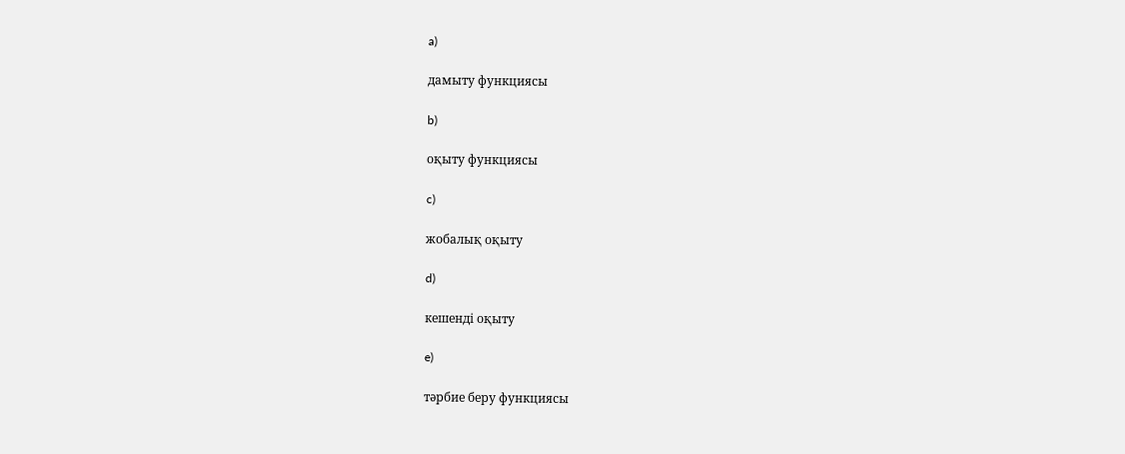a)

дамыту функциясы

b)

оқыту функциясы

c)

жобалық оқыту

d)

кешенді оқыту

e)

тәрбие беру функциясы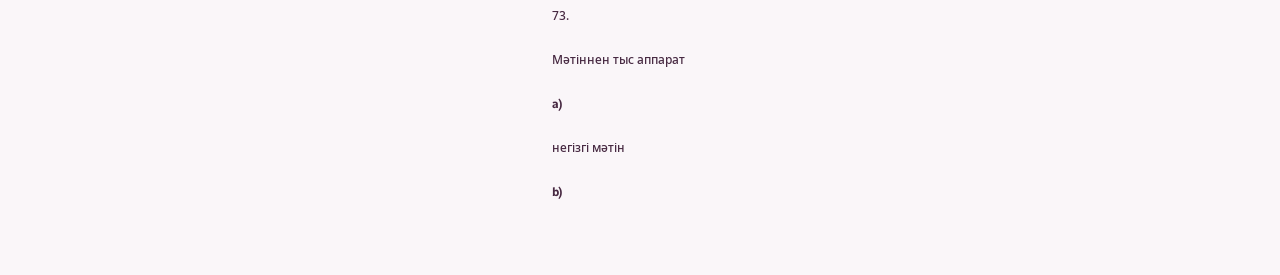73.

Мәтіннен тыс аппарат

a)

негізгі мәтін

b)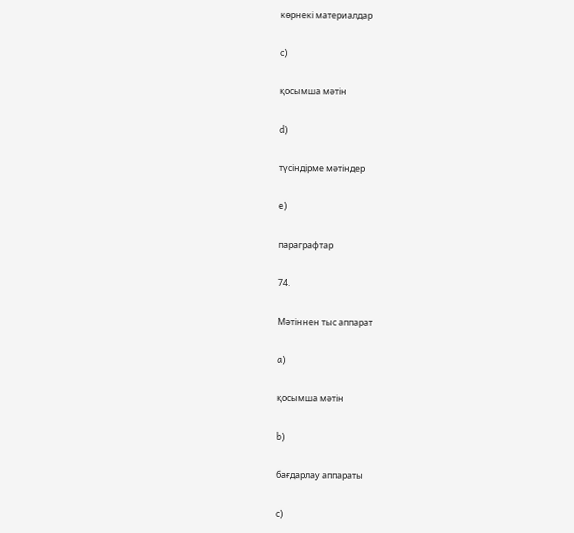көрнекі материалдар

c)

қосымша мәтін

d)

түсіндірме мәтіндер

e)

параграфтар

74.

Мәтіннен тыс аппарат

a)

қосымша мәтін

b)

бағдарлау аппараты

c)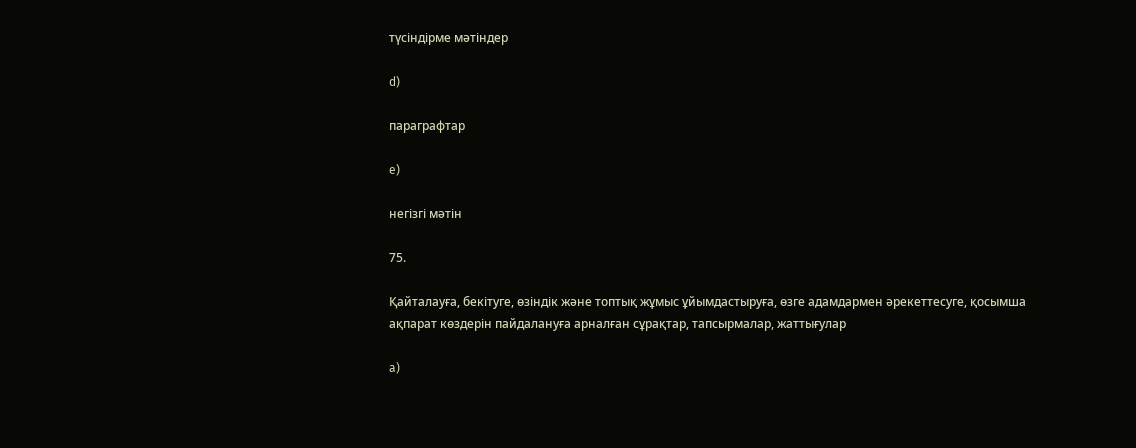түсіндірме мәтіндер

d)

параграфтар

e)

негізгі мәтін

75.

Қайталауға, бекітуге, өзіндік және топтық жұмыс ұйымдастыруға, өзге адамдармен әрекеттесуге, қосымша ақпарат көздерін пайдалануға арналған сұрақтар, тапсырмалар, жаттығулар

a)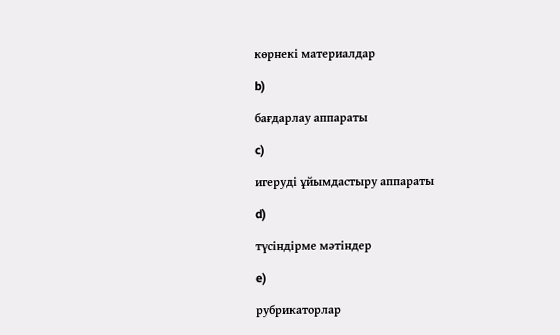көрнекі материалдар

b)

бағдарлау аппараты

c)

игеруді ұйымдастыру аппараты

d)

түсіндірме мәтіндер

e)

рубрикаторлар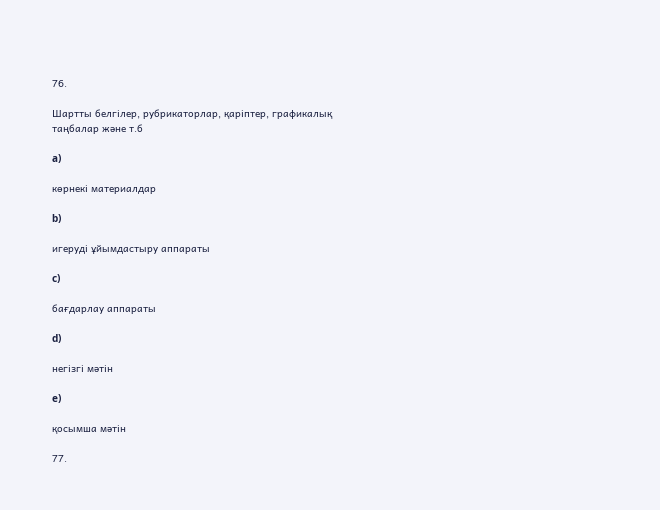76.

Шартты белгілер, рубрикаторлар, қаріптер, графикалық таңбалар және т.б

a)

көрнекі материалдар

b)

игеруді ұйымдастыру аппараты

c)

бағдарлау аппараты

d)

негізгі мәтін

e)

қосымша мәтін

77.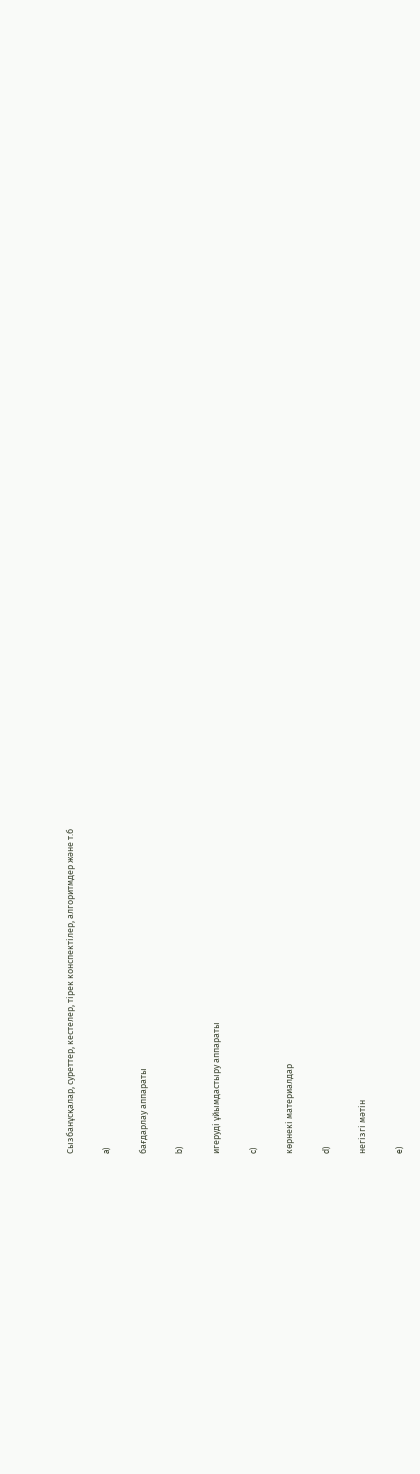Сызбанұсқалар, суреттер, кестелер, тірек конспектілер, алгоритмдер және т.б

a)

бағдарлау аппараты

b)

игеруді ұйымдастыру аппараты

c)

көрнекі материалдар

d)

негізгі мәтін

e)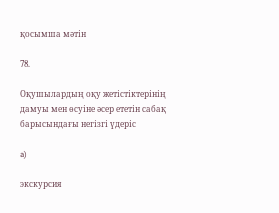қосымша мәтін

78.

Оқушылардың оқу жетістіктерінің дамуы мен өсуіне әсер ететін сабақ барысындағы негізгі үдеріс

a)

экскурсия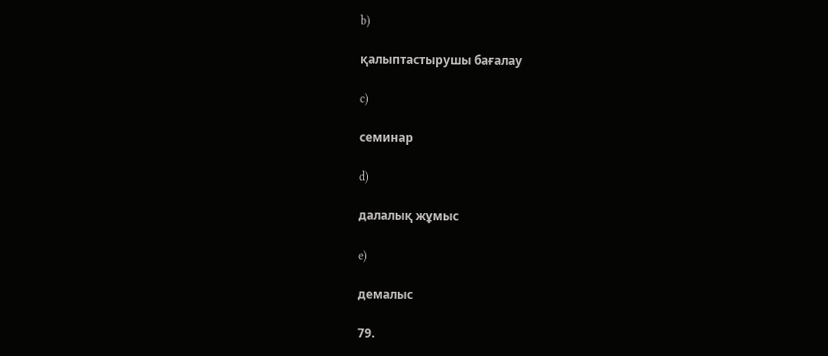b)

қалыптастырушы бағалау

c)

семинар

d)

далалық жұмыс

e)

демалыс

79.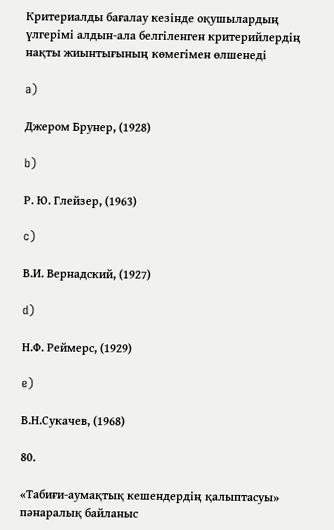Критериалды бағалау кезінде оқушылардың үлгерімі алдын-ала белгіленген критерийлердің нақты жиынтығының көмегімен өлшенеді

a)

Джером Брунер, (1928)

b)

Р. Ю. Глейзер, (1963)

c)

В.И. Вернадский, (1927)

d)

Н.Ф. Реймерс, (1929)

e)

В.Н.Сукачев, (1968)

80.

«Табиғи-аумақтық кешендердің қалыптасуы» пәнаралық байланыс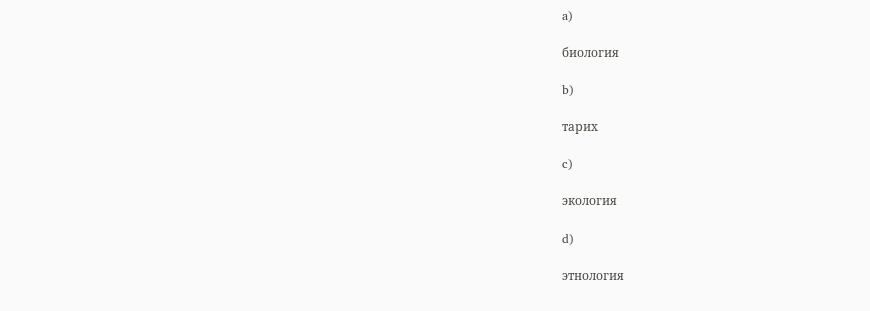a)

биология

b)

тарих

c)

экология

d)

этнология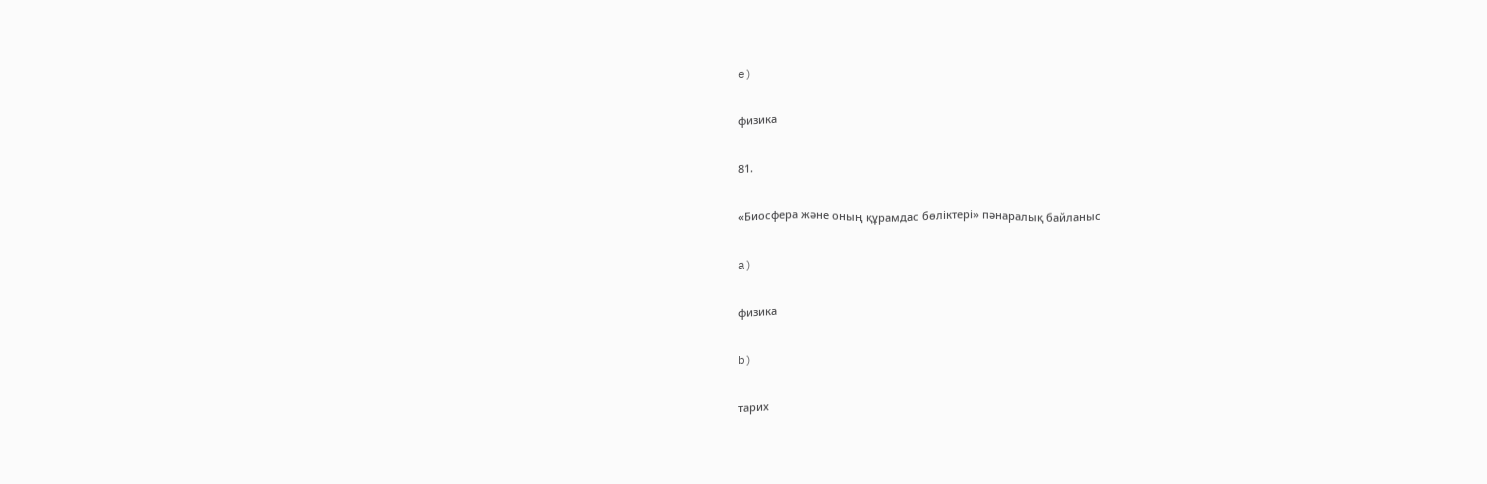e)

физика

81.

«Биосфера және оның құрамдас бөліктері» пәнаралық байланыс

a)

физика

b)

тарих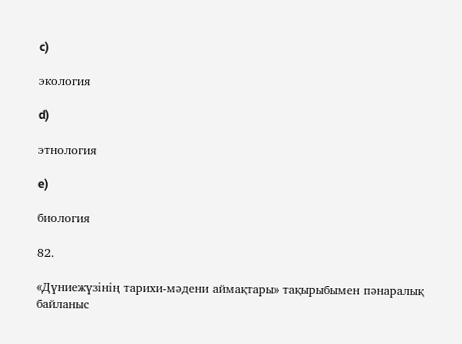c)

экология

d)

этнология

e)

биология

82.

«Дүниежүзінің тарихи-мәдени аймақтары» тақырыбымен пәнаралық байланыс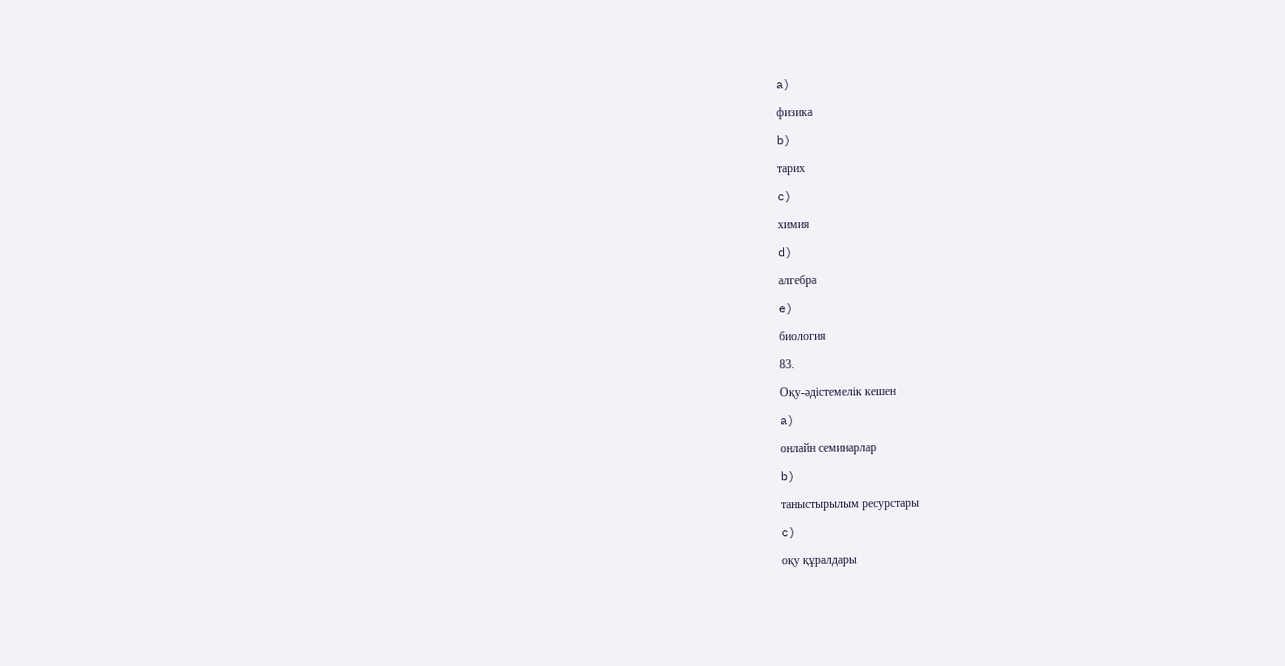a)

физика

b)

тарих

c)

химия

d)

алгебра

e)

биология

83.

Оқу-әдістемелік кешен

a)

онлайн семинарлар

b)

таныстырылым ресурстары

c)

оқу құралдары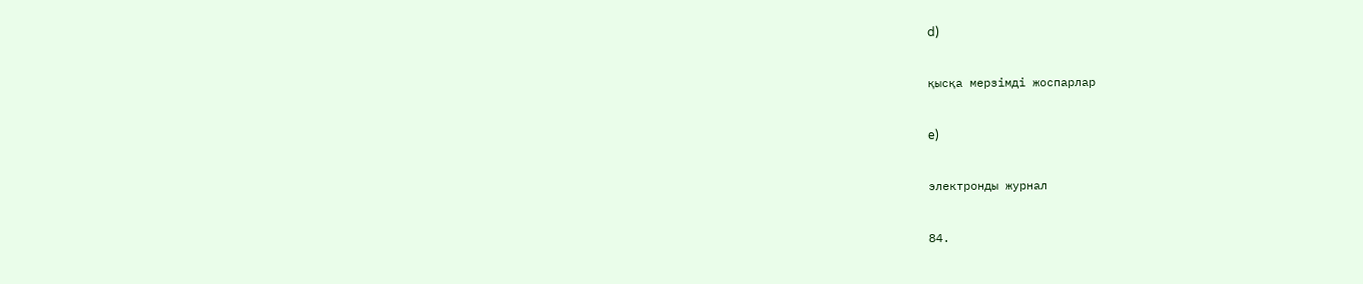d)

қысқа мерзімді жоспарлар

e)

электронды журнал

84.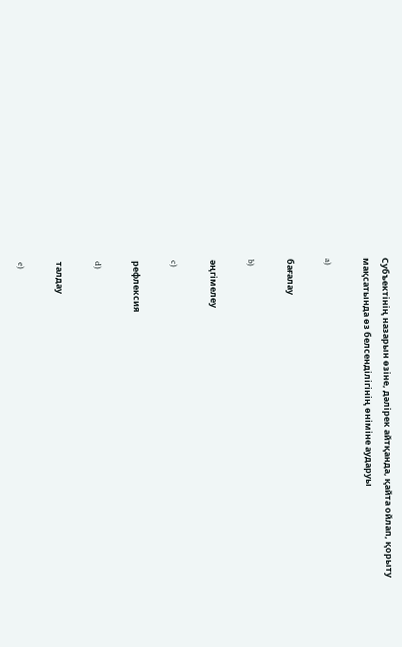Субъектінің назарын өзіне, дәлірек айтқанда, қайта ойлап, қорыту мақсатында өз белсенділігінің өніміне аударуы

a)

бағалау

b)

әңгімелеу

c)

рефлексия

d)

талдау

e)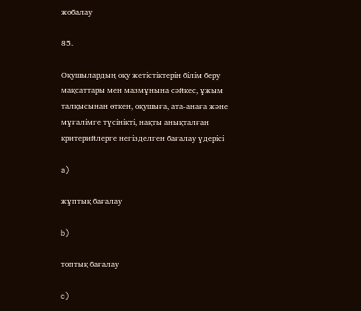жобалау

85.

Оқушылардың оқу жетістіктерін білім беру мақсаттары мен мазмұнына сәйкес, ұжым талқысынан өткен, оқушыға, ата-анаға және мұғалімге түсінікті, нақты анықталған критерийлерге негізделген бағалау үдерісі

a)

жұптық бағалау

b)

топтық бағалау

c)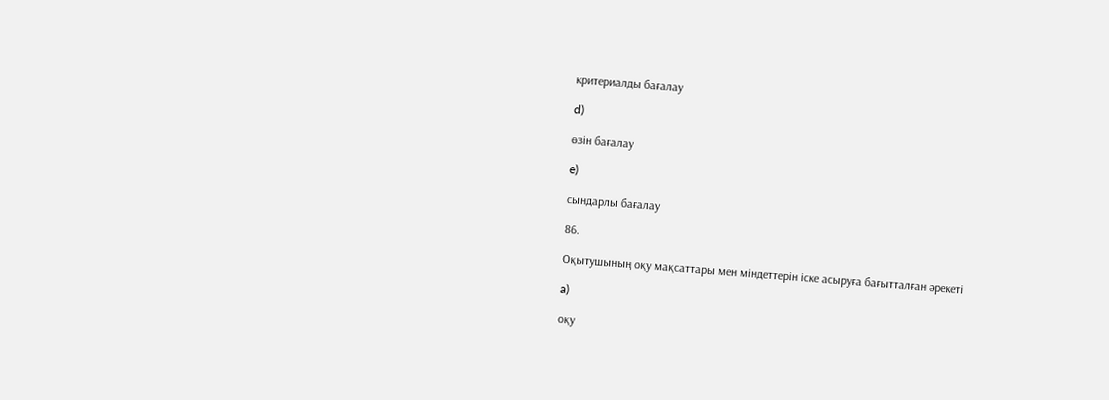критериалды бағалау

d)

өзін бағалау

e)

сындарлы бағалау

86.

Оқытушының оқу мақсаттары мен міндеттерін іске асыруға бағытталған әрекеті

a)

оқу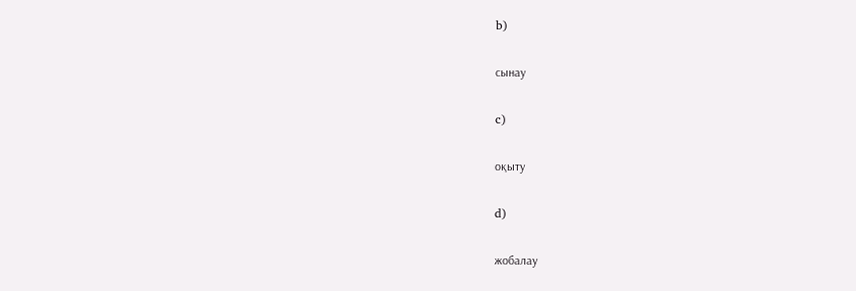b)

сынау

c)

оқыту

d)

жобалау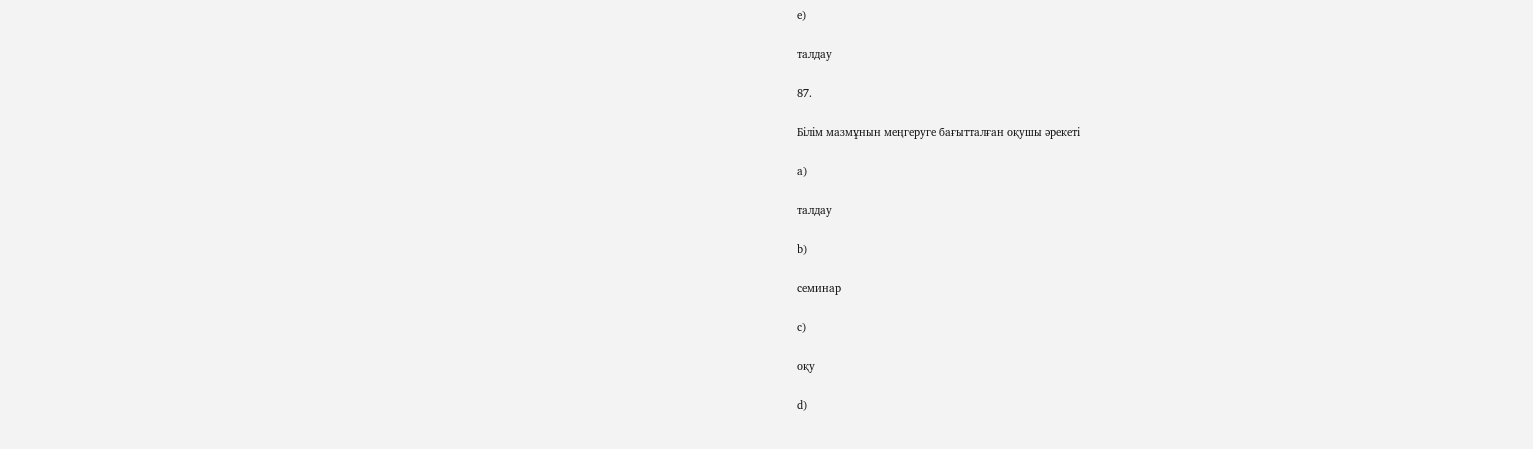e)

талдау

87.

Білім мазмұнын меңгеруге бағытталған оқушы әрекеті

a)

талдау

b)

семинар

c)

оқу

d)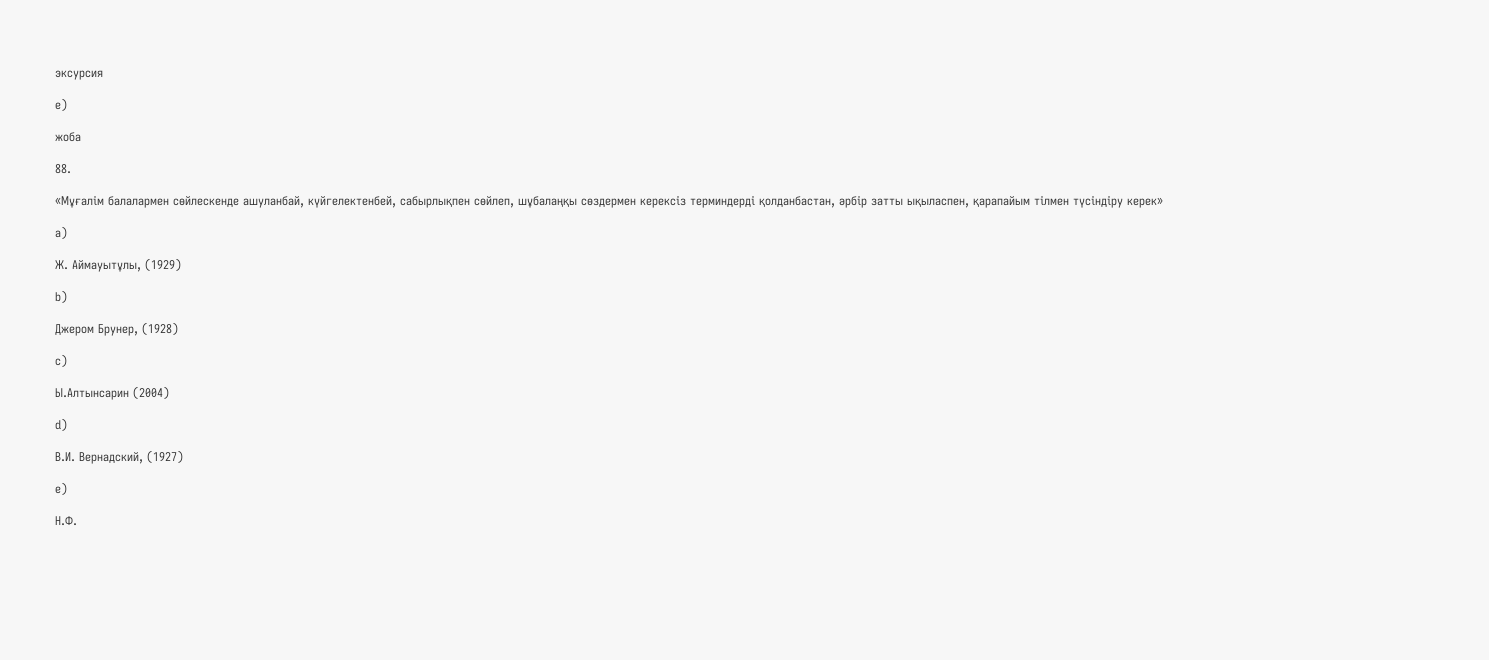эксурсия

e)

жоба

88.

«Мұғалім балалармен сөйлескенде ашуланбай, күйгелектенбей, сабырлықпен сөйлеп, шұбалаңқы сөздермен керексіз терминдерді қолданбастан, әрбір затты ықыласпен, қарапайым тілмен түсіндіру керек»

a)

Ж. Аймауытұлы, (1929)

b)

Джером Брунер, (1928)

c)

Ы.Алтынсарин (2004)

d)

В.И. Вернадский, (1927)

e)

Н.Ф.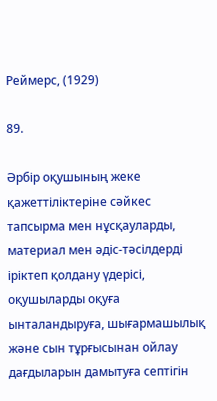Реймерс, (1929)

89.

Әрбір оқушының жеке қажеттіліктеріне сәйкес тапсырма мен нұсқауларды, материал мен әдіс-тәсілдерді іріктеп қолдану үдерісі, оқушыларды оқуға ынталандыруға, шығармашылық және сын тұрғысынан ойлау дағдыларын дамытуға септігін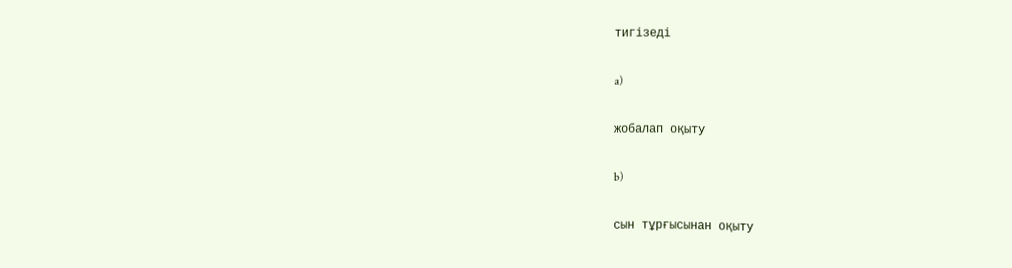тигізеді

a)

жобалап оқыту

b)

сын тұрғысынан оқыту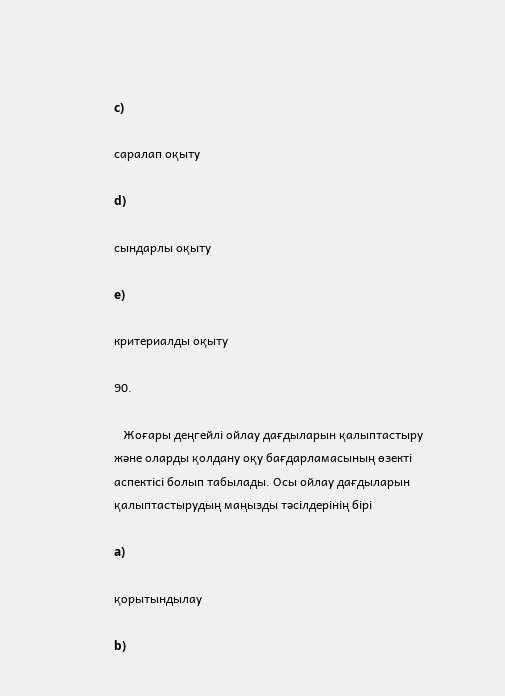c)

саралап оқыту

d)

сындарлы оқыту

e)

критериалды оқыту

90.

   Жоғары деңгейлі ойлау дағдыларын қалыптастыру және оларды қолдану оқу бағдарламасының өзекті аспектісі болып табылады. Осы ойлау дағдыларын қалыптастырудың маңызды тәсілдерінің бірі

a)

қорытындылау

b)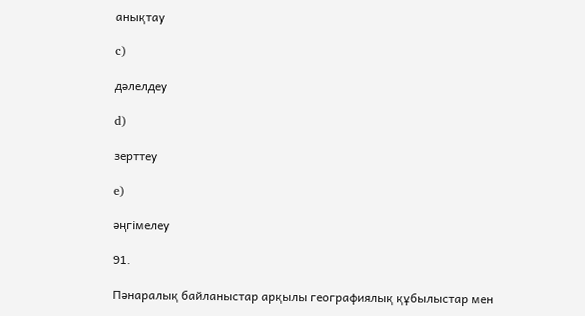анықтау

c)

дәлелдеу

d)

зерттеу

e)

әңгімелеу

91.

Пәнаралық байланыстар арқылы географиялық құбылыстар мен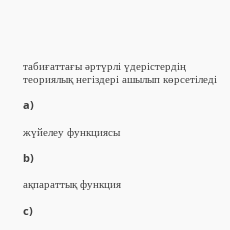табиғаттағы әртүрлі үдерістердің теориялық негіздері ашылып көрсетіледі

a)

жүйелеу функциясы

b)

ақпараттық функция

c)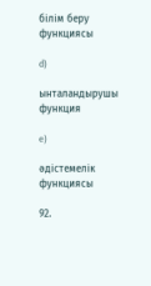білім беру функциясы

d)

ынталандырушы функция

e)

әдістемелік функциясы

92.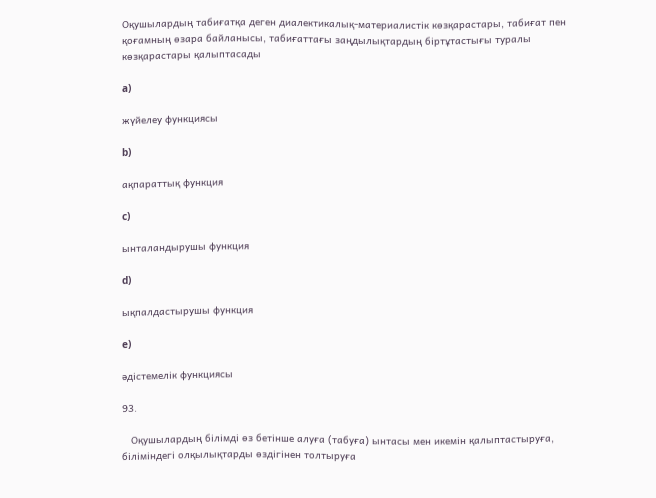Оқушылардың табиғатқа деген диалектикалық-материалистік көзқарастары, табиғат пен қоғамның өзара байланысы, табиғаттағы заңдылықтардың біртұтастығы туралы көзқарастары қалыптасады

a)

жүйелеу функциясы

b)

ақпараттық функция

c)

ынталандырушы функция

d)

ықпалдастырушы функция

e)

әдістемелік функциясы

93.

   Оқушылардың білімді өз бетінше алуға (табуға) ынтасы мен икемін қалыптастыруға, біліміндегі олқылықтарды өздігінен толтыруға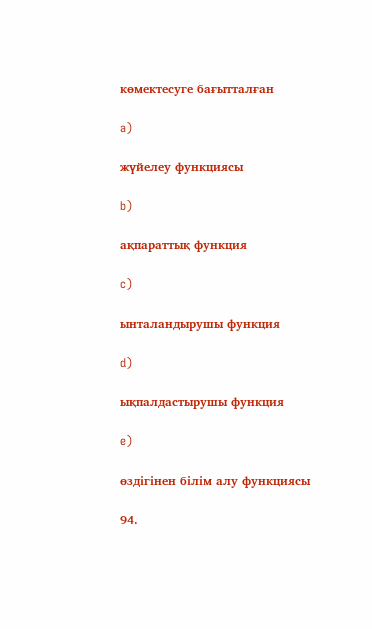көмектесуге бағытталған

a)

жүйелеу функциясы

b)

ақпараттық функция

c)

ынталандырушы функция

d)

ықпалдастырушы функция

e)

өздігінен білім алу функциясы

94.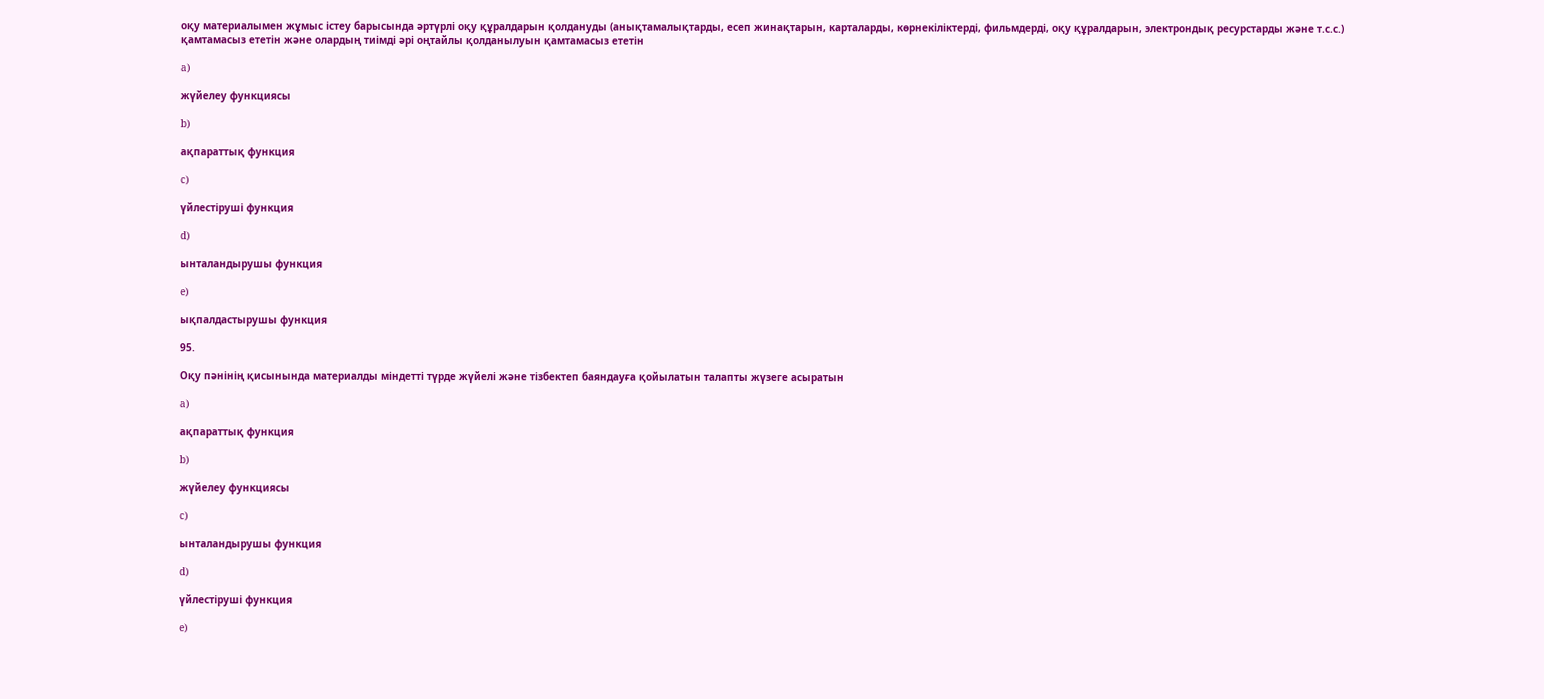оқу материалымен жұмыс істеу барысында әртүрлі оқу құралдарын қолдануды (анықтамалықтарды, есеп жинақтарын, карталарды, көрнекіліктерді, фильмдерді, оқу құралдарын, электрондық ресурстарды және т.с.с.) қамтамасыз ететін және олардың тиімді әрі оңтайлы қолданылуын қамтамасыз ететін

a)

жүйелеу функциясы

b)

ақпараттық функция

c)

үйлестіруші функция

d)

ынталандырушы функция

e)

ықпалдастырушы функция

95.

Оқу пәнінің қисынында материалды міндетті түрде жүйелі және тізбектеп баяндауға қойылатын талапты жүзеге асыратын

a)

ақпараттық функция

b)

жүйелеу функциясы

c)

ынталандырушы функция

d)

үйлестіруші функция

e)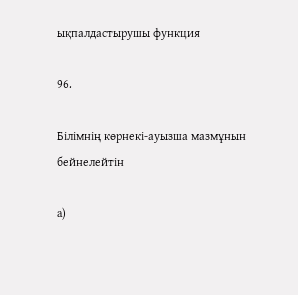ықпалдастырушы функция

96.

Білімнің көрнекі-ауызша мазмұнын бейнелейтін

a)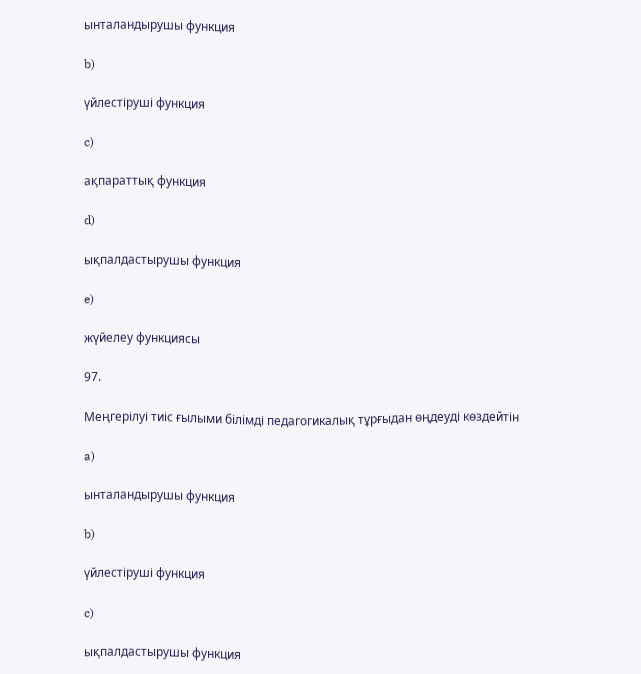ынталандырушы функция

b)

үйлестіруші функция

c)

ақпараттық функция

d)

ықпалдастырушы функция

e)

жүйелеу функциясы

97.

Меңгерілуі тиіс ғылыми білімді педагогикалық тұрғыдан өңдеуді көздейтін

a)

ынталандырушы функция

b)

үйлестіруші функция

c)

ықпалдастырушы функция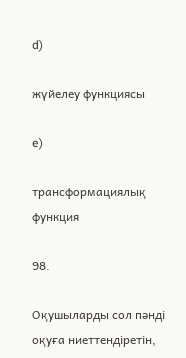d)

жүйелеу функциясы

e)

трансформациялық функция

98.

Оқушыларды сол пәнді оқуға ниеттендіретін,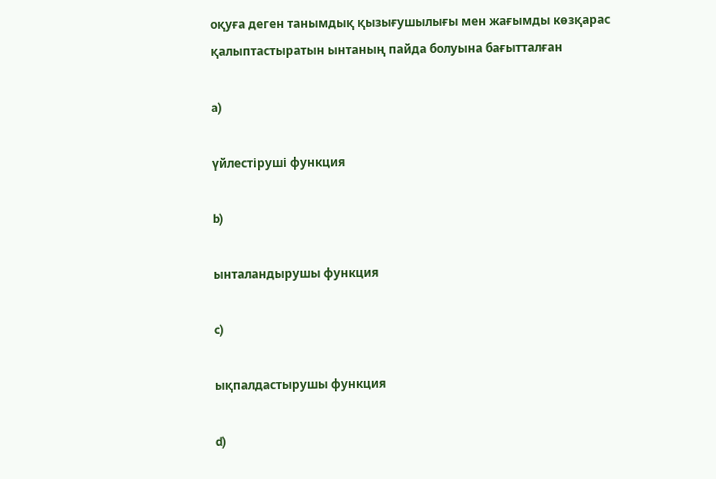оқуға деген танымдық қызығушылығы мен жағымды көзқарас қалыптастыратын ынтаның пайда болуына бағытталған

a)

үйлестіруші функция

b)

ынталандырушы функция

c)

ықпалдастырушы функция

d)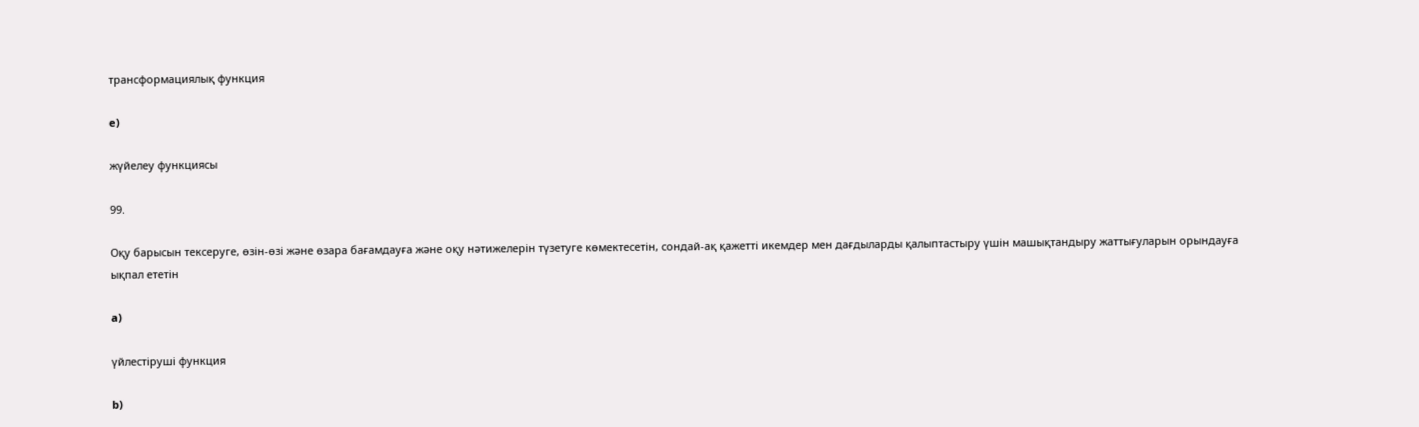трансформациялық функция

e)

жүйелеу функциясы

99.

Оқу барысын тексеруге, өзін-өзі және өзара бағамдауға және оқу нәтижелерін түзетуге көмектесетін, сондай-ақ қажетті икемдер мен дағдыларды қалыптастыру үшін машықтандыру жаттығуларын орындауға ықпал ететін

a)

үйлестіруші функция

b)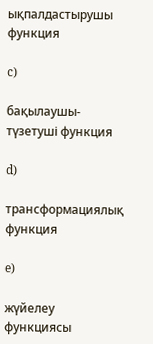ықпалдастырушы функция

c)

бақылаушы-түзетуші функция

d)

трансформациялық функция

e)

жүйелеу функциясы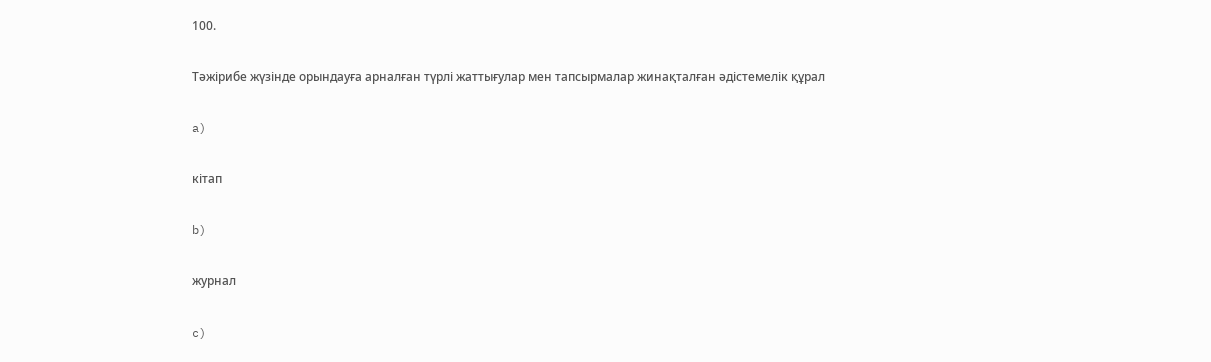100.

Тәжірибе жүзінде орындауға арналған түрлі жаттығулар мен тапсырмалар жинақталған әдістемелік құрал

a)

кітап

b)

журнал

c)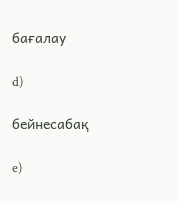бағалау

d)

бейнесабақ

e)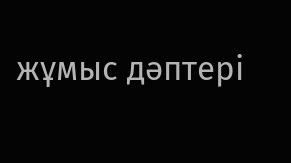жұмыс дәптері